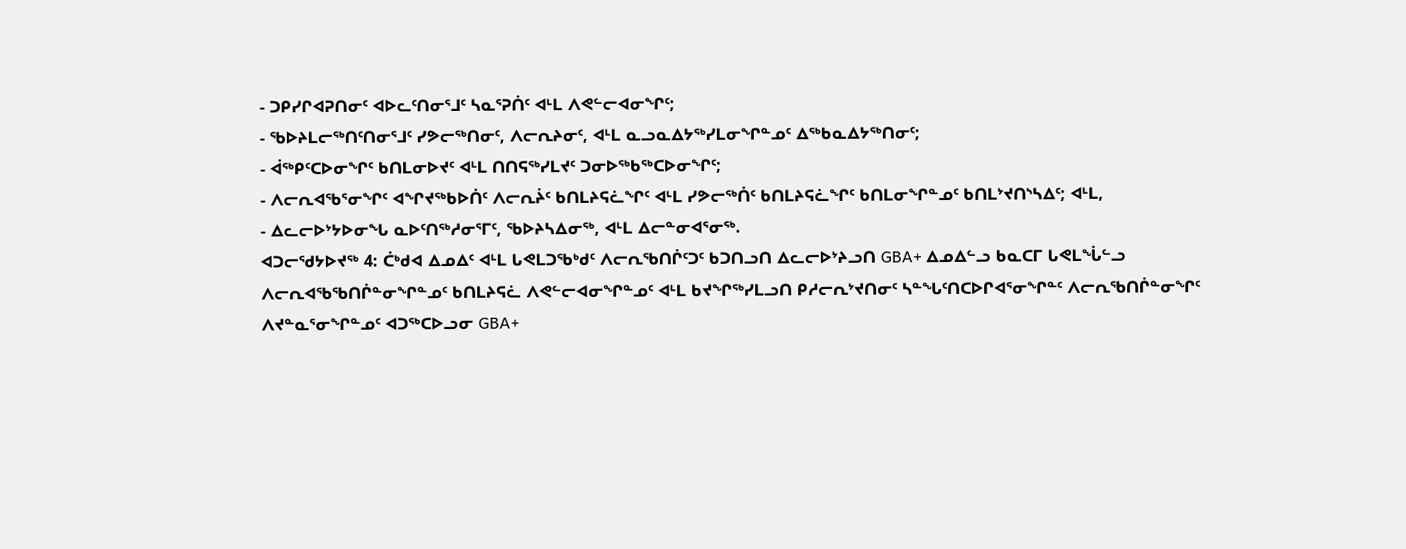- ᑐᑭᓯᒋᐊᕈᑎᓂᑦ ᐊᐅᓚᑦᑎᓂᕐᒧᑦ ᓴᓇᕐᕈᑏᑦ ᐊᒻᒪ ᐱᕙᓪᓕᐊᓂᖏᑦ;
- ᖃᐅᔨᒪᓕᖅᑎᑦᑎᓂᕐᒧᑦ ᓯᕗᓕᖅᑎᓂᑦ, ᐱᓕᕆᔨᓂᑦ, ᐊᒻᒪ ᓇᓗᓇᐃᔭᖅᓯᒪᓂᖏᓐᓄᑦ ᐃᖅᑲᓇᐃᔭᖅᑎᓂᑦ;
- ᐋᖅᑭᑦᑕᐅᓂᖏᑦ ᑲᑎᒪᓂᐅᔪᑦ ᐊᒻᒪ ᑎᑎᕋᖅᓯᒪᔪᑦ ᑐᓂᐅᖅᑲᖅᑕᐅᓂᖏᑦ;
- ᐱᓕᕆᐊᖃᕐᓂᖏᑦ ᐊᖏᔪᖅᑲᐅᑏᑦ ᐱᓕᕆᔩᑦ ᑲᑎᒪᔨᕋᓛᖏᑦ ᐊᒻᒪ ᓯᕗᓕᖅᑏᑦ ᑲᑎᒪᔨᕋᓛᖏᑦ ᑲᑎᒪᓂᖏᓐᓄᑦ ᑲᑎᒪᔾᔪᑎᔅᓴᐃᑦ; ᐊᒻᒪ,
- ᐃᓚᓕᐅᔾᔭᐅᓂᖓ ᓇᐅᑦᑎᖅᓱᓂᕐᒥᑦ, ᖃᐅᔨᓴᐃᓂᖅ, ᐊᒻᒪ ᐃᓕᓐᓂᐊᕐᓂᖅ.
ᐊᑐᓕᖁᔭᐅᔪᖅ 4: ᑖᒃᑯᐊ ᐃᓄᐃᑦ ᐊᒻᒪ ᒐᕙᒪᑐᖃᒃᑯᑦ ᐱᓕᕆᖃᑎᒌᑦᑐᑦ ᑲᑐᑎᓗᑎ ᐃᓚᓕᐅᔾᔨᓗᑎ GBA+ ᐃᓄᐃᓪᓗ ᑲᓇᑕᒥ ᒐᕙᒪᖔᓪᓗ ᐱᓕᕆᐊᖃᖃᑎᒌᓐᓂᖏᓐᓄᑦ ᑲᑎᒪᔨᕋᓛ ᐱᕙᓪᓕᐊᓂᖏᓐᓄᑦ ᐊᒻᒪ ᑲᔪᖏᖅᓯᒪᓗᑎ ᑭᓱᓕᕆᔾᔪᑎᓂᑦ ᓴᓐᖓᑦᑎᑕᐅᒋᐊᕐᓂᖏᓐᑦ ᐱᓕᕆᖃᑎᒌᓐᓂᖏᑦ ᐱᔪᓐᓇᕐᓂᖏᓐᓄᑦ ᐊᑐᖅᑕᐅᓗᓂ GBA+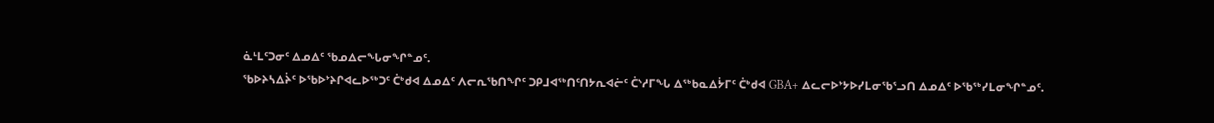ᓈᒻᒪᑦᑐᓂᑦ ᐃᓄᐃᑦ ᖃᓄᐃᓕᖓᓂᖏᓐᓄᑦ.
ᖃᐅᔨᓴᐃᔩᑦ ᐅᖃᐅᔾᔨᒋᐊᓚᐅᖅᑐᑦ ᑖᒃᑯᐊ ᐃᓄᐃᑦ ᐱᓕᕆᖃᑎᖏᑦ ᑐᑭᒧᐊᖅᑎᑦᑎᔭᕆᐊᓖᑦ ᑖᔅᓱᒥᖓ ᐃᖅᑲᓇᐃᔮᒥᑦ ᑖᒃᑯᐊ GBA+ ᐃᓚᓕᐅᔾᔭᐅᓯᒪᓂᖃᕐᓗᑎ ᐃᓄᐃᑦ ᐅᖃᖅᓯᒪᓂᖏᓐᓄᑦ.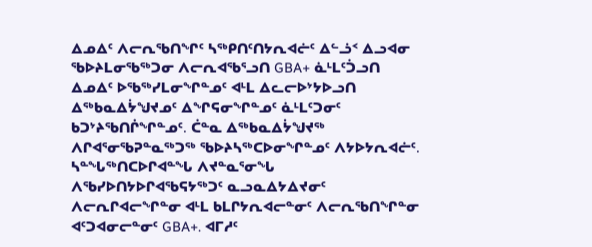ᐃᓄᐃᑦ ᐱᓕᕆᖃᑎᖏᑦ ᓴᖅᑭᑎᑦᑎᔭᕆᐊᓖᑦ ᐃᓪᓘᑉ ᐃᓗᐊᓂ ᖃᐅᔨᒪᓂᖃᖅᑐᓂ ᐱᓕᕆᐊᖃᕐᓗᑎ GBA+ ᓈᒻᒪᑦᑑᓗᑎ ᐃᓄᐃᑦ ᐅᖃᖅᓯᒪᓂᖏᓐᓄᑦ ᐊᒻᒪ ᐃᓚᓕᐅᔾᔭᐅᓗᑎ ᐃᖅᑲᓇᐃᔮᖑᔪᓄᑦ ᐃᖏᕋᓂᖏᓐᓄᑦ ᓈᒻᒪᑦᑐᓂᑦ ᑲᑐᔾᔨᖃᑎᒌᖏᓐᓄᑦ. ᑖᓐᓇ ᐃᖅᑲᓇᐃᔮᖑᔪᖅ ᐱᒋᐊᕐᓂᖃᕈᓐᓇᖅᑐᖅ ᖃᐅᔨᓴᖅᑕᐅᓂᖏᓐᓄᑦ ᐱᔭᐅᔭᕆᐊᓖᑦ. ᓴᓐᖓᖅᑎᑕᐅᒋᐊᓐᖓ ᐱᔪᓐᓇᕐᓂᖓ ᐱᖃᓯᐅᑎᔭᐅᒋᐊᖃᕋᔭᖅᑐᑦ ᓇᓗᓇᐃᔭᐃᔪᓂᑦ ᐱᓕᕆᒋᐊᓕᖏᓐᓂ ᐊᒻᒪ ᑲᒪᒋᔭᕆᐊᓕᓐᓂᑦ ᐱᓕᕆᖃᑎᖏᓐᓂ ᐊᑦᑐᐊᓂᓕᓐᓂᑦ GBA+. ᐊᒥᓱᑦ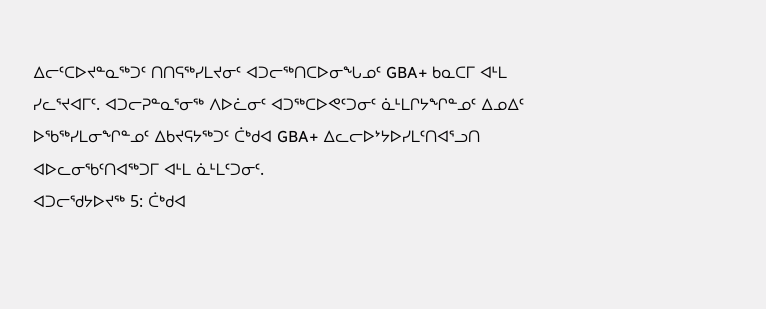ᐃᓕᑦᑕᐅᔪᓐᓇᖅᑐᑦ ᑎᑎᕋᖅᓯᒪᔪᓂᑦ ᐊᑐᓕᖅᑎᑕᐅᓂᖓᓄᑦ GBA+ ᑲᓇᑕᒥ ᐊᒻᒪ ᓯᓚᕐᔪᐊᒥᑦ. ᐊᑐᓕᕈᓐᓇᕐᓂᖅ ᐱᐅᓛᓂᑦ ᐊᑐᖅᑕᐅᕙᑦᑐᓂᑦ ᓈᒻᒪᒋᔭᖏᓐᓄᑦ ᐃᓄᐃᑦ ᐅᖃᖅᓯᒪᓂᖏᓐᓄᑦ ᐃᑲᔪᕋᔭᖅᑐᑦ ᑖᒃᑯᐊ GBA+ ᐃᓚᓕᐅᔾᔭᐅᓯᒪᑦᑎᐊᕐᓗᑎ ᐊᐅᓚᓂᖃᑦᑎᐊᖅᑐᒥ ᐊᒻᒪ ᓈᒻᒪᑦᑐᓂᑦ.
ᐊᑐᓕᖁᔭᐅᔪᖅ 5: ᑖᒃᑯᐊ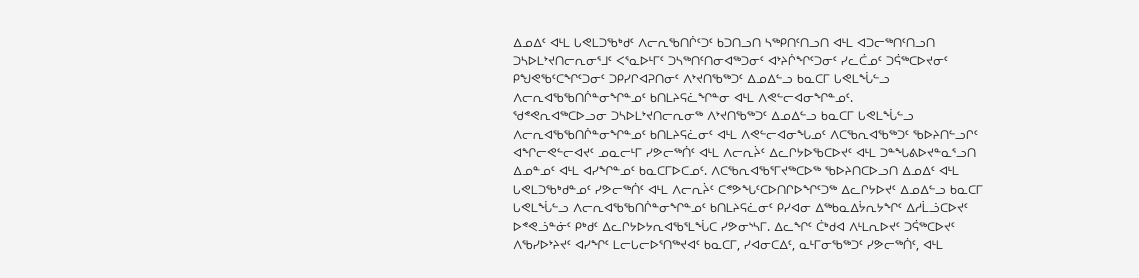ᐃᓄᐃᑦ ᐊᒻᒪ ᒐᕙᒪᑐᖃᒃᑯᑦ ᐱᓕᕆᖃᑎᒌᑦᑐᑦ ᑲᑐᑎᓗᑎ ᓴᖅᑭᑎᑦᑎᓗᑎ ᐊᒻᒪ ᐊᑐᓕᖅᑎᑦᑎᓗᑎ ᑐᓴᐅᒪᔾᔪᑎᓕᕆᓂᕐᒧᑦ ᐸᕐᓇᐅᒻᒥᑦ ᑐᓴᖅᑎᑦᑎᓂᐊᖅᑐᓂᑦ ᐊᔾᔨᒌᖏᑦᑐᓂᑦ ᓯᓚᑖᓄᑦ ᑐᕌᖅᑕᐅᔪᓂᑦ ᑭᖑᕙᖃᑦᑕᖏᑦᑐᓂᑦ ᑐᑭᓯᒋᐊᕈᑎᓂᑦ ᐱᔾᔪᑎᖃᖅᑐᑦ ᐃᓄᐃᓪᓗ ᑲᓇᑕᒥ ᒐᕙᒪᖔᓪᓗ ᐱᓕᕆᐊᖃᖃᑎᒌᓐᓂᖏᓐᓄᑦ ᑲᑎᒪᔨᕋᓛᖏᓐᓂ ᐊᒻᒪ ᐱᕙᓪᓕᐊᓂᖏᓐᓄᑦ.
ᖁᕝᕙᕆᐊᖅᑕᐅᓗᓂ ᑐᓴᐅᒪᔾᔪᑎᓕᕆᓂᖅ ᐱᔾᔪᑎᖃᖅᑐᑦ ᐃᓄᐃᓪᓗ ᑲᓇᑕᒥ ᒐᕙᒪᖔᓪᓗ ᐱᓕᕆᐊᖃᖃᑎᒌᓐᓂᖏᓐᓄᑦ ᑲᑎᒪᔨᕋᓛᓂᑦ ᐊᒻᒪ ᐱᕙᓪᓕᐊᓂᖓᓄᑦ ᐱᑕᖃᕆᐊᖃᖅᑐᑦ ᖃᐅᔨᑎᓪᓗᒋᑦ ᐊᖏᓕᕙᓪᓕᐊᔪᑦ ᓄᓇᓕᒻᒥ ᓯᕗᓕᖅᑏᑦ ᐊᒻᒪ ᐱᓕᕆᔩᑦ ᐃᓚᒋᔭᐅᖃᑕᐅᔪᑦ ᐊᒻᒪ ᑐᓐᖓᕕᐅᔪᓐᓇᕐᓗᑎ ᐃᓄᓐᓄᑦ ᐊᒻᒪ ᐊᓯᖏᓐᓄᑦ ᑲᓇᑕᒥᐅᑕᓄᑦ. ᐱᑕᖃᕆᐊᖃᕐᒥᔪᖅᑕᐅᖅ ᖃᐅᔨᑎᑕᐅᓗᑎ ᐃᓄᐃᑦ ᐊᒻᒪ ᒐᕙᒪᑐᖃᒃᑯᓐᓄᑦ ᓯᕗᓕᖅᑏᑦ ᐊᒻᒪ ᐱᓕᕆᔩᑦ ᑕᕝᕗᖓᑦᑕᐅᑎᒋᐅᖏᑦᑐᖅ ᐃᓚᒋᔭᐅᔪᑦ ᐃᓄᐃᓪᓗ ᑲᓇᑕᒥ ᒐᕙᒪᖔᓪᓗ ᐱᓕᕆᐊᖃᖃᑎᒌᓐᓂᖏᓐᓄᑦ ᑲᑎᒪᔨᕋᓛᓂᑦ ᑭᓯᐊᓂ ᐃᖅᑲᓇᐃᔮᕆᔭᖏᑦ ᐃᓱᒫᓘᑕᐅᔪᑦ ᐅᕝᕙᓘᓐᓃᑦ ᑭᒃᑯᑦ ᐃᓚᒋᔭᐅᔭᕆᐊᖃᕐᒪᖔᑕ ᓯᕗᓂᔅᓴᒥ. ᐃᓚᖏᑦ ᑖᒃᑯᐊ ᐱᒻᒪᕆᐅᔪᑦ ᑐᕌᖅᑕᐅᔪᑦ ᐱᖃᓯᐅᔾᔨᔪᑦ ᐊᓯᖏᑦ ᒪᓕᒐᓕᐅᕐᑎᖅᔪᐊᑦ ᑲᓇᑕᒥ, ᓯᐊᓂᑕᐃᑦ, ᓇᒻᒥᓂᖃᖅᑐᑦ ᓯᕗᓕᖅᑏᑦ, ᐊᒻᒪ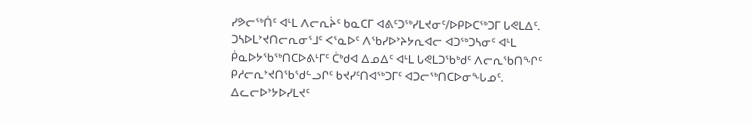ᓯᕗᓕᖅᑏᑦ ᐊᒻᒪ ᐱᓕᕆᔩᑦ ᑲᓇᑕᒥ ᐊᕕᑦᑐᖅᓯᒪᔪᓂᑦ/ᐅᑭᐅᑕᖅᑐᒥ ᒐᕙᒪᐃᑦ.
ᑐᓴᐅᒪᔾᔪᑎᓕᕆᓂᕐᒧᑦ ᐸᕐᓇᐅᑦ ᐱᖃᓯᐅᔾᔨᔭᕆᐊᓕ ᐊᑐᖅᑐᓴᓂᑦ ᐊᒻᒪ ᑮᓇᐅᔭᖃᖅᑎᑕᐅᕕᒻᒥᑦ ᑖᒃᑯᐊ ᐃᓄᐃᑦ ᐊᒻᒪ ᒐᕙᒪᑐᖃᒃᑯᑦ ᐱᓕᕆᖃᑎᖏᑦ ᑭᓱᓕᕆᔾᔪᑎᖃᖁᓪᓗᒋᑦ ᑲᔪᓯᑦᑎᐊᖅᑐᒥᑦ ᐊᑐᓕᖅᑎᑕᐅᓂᖓᓄᑦ.
ᐃᓚᓕᐅᔾᔭᐅᓯᒪᔪᑦ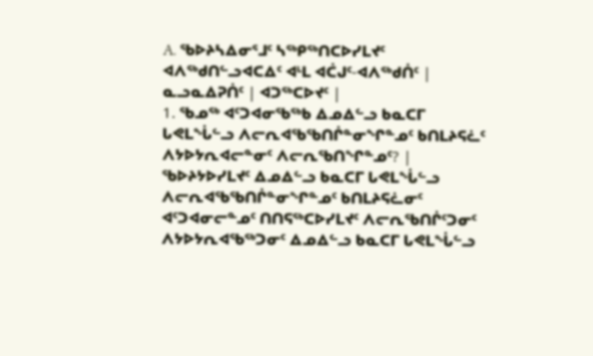A. ᖃᐅᔨᓴᐃᓂᕐᒧᑦ ᓴᖅᑭᖅᑎᑕᐅᓯᒪᔪᑦ
ᐊᐱᖅᑯᑎᓪᓗᐊᑕᐃᑦ ᐊᒻᒪ ᐊᑖᒍᑦ-ᐊᐱᖅᑯᑏᑦ | ᓇᓗᓇᐃᕈᑏᑦ | ᐊᑐᖅᑕᐅᔪᑦ |
1. ᖃᓄᖅ ᐊᑦᑐᐊᓂᖃᖅᑲ ᐃᓄᐃᓪᓗ ᑲᓇᑕᒥ ᒐᕙᒪᖔᓪᓗ ᐱᓕᕆᐊᖃᖃᑎᒌᓐᓂᖏᓐᓄᑦ ᑲᑎᒪᔨᕋᓛᑦ ᐱᔭᐅᔭᕆᐊᓕᓐᓂᑦ ᐱᓕᕆᖃᑎᖏᓐᓄᑦ? | ᖃᐅᔨᔭᐅᓯᒪᔪᑦ ᐃᓄᐃᓪᓗ ᑲᓇᑕᒥ ᒐᕙᒪᖔᓪᓗ ᐱᓕᕆᐊᖃᖃᑎᒌᓐᓂᖏᓐᓄᑦ ᑲᑎᒪᔨᕋᓛᓂᑦ ᐊᑦᑐᐊᓂᓕᓐᓄᑦ ᑎᑎᕋᖅᑕᐅᓯᒪᔪᑦ ᐱᓕᕆᖃᑎᒌᑦᑐᓂᑦ ᐱᔭᐅᔭᕆᐊᖃᖅᑐᓂᑦ ᐃᓄᐃᓪᓗ ᑲᓇᑕᒥ ᒐᕙᒪᖔᓪᓗ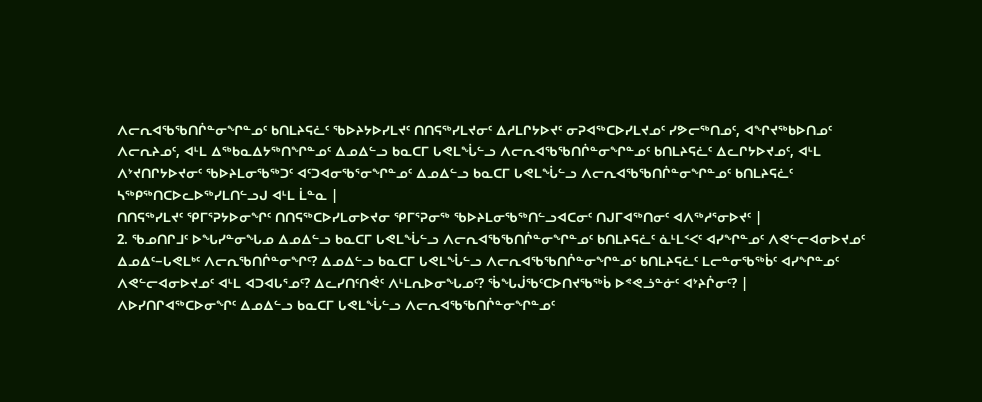ᐱᓕᕆᐊᖃᖃᑎᒌᓐᓂᖏᓐᓄᑦ ᑲᑎᒪᔨᕋᓛᑦ ᖃᐅᔨᔭᐅᓯᒪᔪᑦ ᑎᑎᕋᖅᓯᒪᔪᓂᑦ ᐃᓱᒪᒋᔭᐅᔪᑦ ᓂᕈᐊᖅᑕᐅᓯᒪᔪᓄᑦ ᓯᕗᓕᖅᑎᓄᑦ, ᐊᖏᔪᖅᑲᐅᑎᓄᑦ ᐱᓕᕆᔨᓄᑦ, ᐊᒻᒪ ᐃᖅᑲᓇᐃᔭᖅᑎᖏᓐᓄᑦ ᐃᓄᐃᓪᓗ ᑲᓇᑕᒥ ᒐᕙᒪᖔᓪᓗ ᐱᓕᕆᐊᖃᖃᑎᒌᓐᓂᖏᓐᓄᑦ ᑲᑎᒪᔨᕋᓛᑦ ᐃᓚᒋᔭᐅᔪᓄᑦ, ᐊᒻᒪ ᐱᔾᔪᑎᒋᔭᐅᔪᓂᑦ ᖃᐅᔨᒪᓂᖃᖅᑐᑦ ᐊᑦᑐᐊᓂᖃᕐᓂᖏᓐᓄᑦ ᐃᓄᐃᓪᓗ ᑲᓇᑕᒥ ᒐᕙᒪᖔᓪᓗ ᐱᓕᕆᐊᖃᖃᑎᒌᓐᓂᖏᓐᓄᑦ ᑲᑎᒪᔨᕋᓛᑦ ᓴᖅᑭᖅᑎᑕᐅᓚᐅᖅᓯᒪᑎᓪᓗᒍ ᐊᒻᒪ ᒫᓐᓇ |
ᑎᑎᕋᖅᓯᒪᔪᑦ ᕿᒥᕐᕈᔭᐅᓂᖏᑦ ᑎᑎᕋᖅᑕᐅᓯᒪᓂᐅᔪᓂ ᕿᒥᕐᕈᓂᖅ ᖃᐅᔨᒪᓂᖃᖅᑎᓪᓗᐊᑕᓂᑦ ᑎᒍᒥᐊᖅᑎᓂᑦ ᐊᐱᖅᓱᕐᓂᐅᔪᑦ |
2. ᖃᓄᑎᒋᒧᑦ ᐅᖓᓯᓐᓂᖓᓄ ᐃᓄᐃᓪᓗ ᑲᓇᑕᒥ ᒐᕙᒪᖔᓪᓗ ᐱᓕᕆᐊᖃᖃᑎᒌᓐᓂᖏᓐᓄᑦ ᑲᑎᒪᔨᕋᓛᑦ ᓈᒻᒪᑉᐸᑦ ᐊᓯᖏᓐᓄᑦ ᐱᕙᓪᓕᐊᓂᐅᔪᓄᑦ ᐃᓄᐃᑦ−ᒐᕙᒪᒃᑦ ᐱᓕᕆᖃᑎᒌᓐᓂᖏᑦ? ᐃᓄᐃᓪᓗ ᑲᓇᑕᒥ ᒐᕙᒪᖔᓪᓗ ᐱᓕᕆᐊᖃᖃᑎᒌᓐᓂᖏᓐᓄᑦ ᑲᑎᒪᔨᕋᓛᑦ ᒪᓕᓐᓂᖃᖅᑳᑦ ᐊᓯᖏᓐᓄᑦ ᐱᕙᓪᓕᐊᓂᐅᔪᓄᑦ ᐊᒻᒪ ᐊᑐᐊᒐᕐᓄᑦ? ᐃᓚᓯᑎᑦᑎᕚᑦ ᐱᒻᒪᕆᐅᓂᖓᓄᑦ? ᖄᖓᒎᖃᑦᑕᐅᑎᔪᖃᖅᑳ ᐅᕝᕙᓘᓐᓃᑦ ᐊᔾᔨᒌᓂᑦ? |
ᐱᐅᓯᑎᒋᐊᖅᑕᐅᓂᖏᑦ ᐃᓄᐃᓪᓗ ᑲᓇᑕᒥ ᒐᕙᒪᖔᓪᓗ ᐱᓕᕆᐊᖃᖃᑎᒌᓐᓂᖏᓐᓄᑦ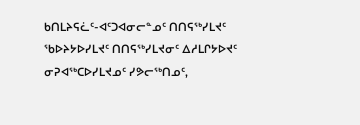ᑲᑎᒪᔨᕋᓛᑦ-ᐊᑦᑐᐊᓂᓕᓐᓄᑦ ᑎᑎᕋᖅᓯᒪᔪᑦ ᖃᐅᔨᔭᐅᓯᒪᔪᑦ ᑎᑎᕋᖅᓯᒪᔪᓂᑦ ᐃᓱᒪᒋᔭᐅᔪᑦ ᓂᕈᐊᖅᑕᐅᓯᒪᔪᓄᑦ ᓯᕗᓕᖅᑎᓄᑦ,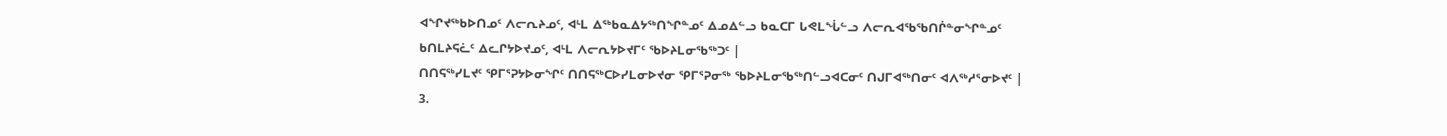ᐊᖏᔪᖅᑲᐅᑎᓄᑦ ᐱᓕᕆᔨᓄᑦ, ᐊᒻᒪ ᐃᖅᑲᓇᐃᔭᖅᑎᖏᓐᓄᑦ ᐃᓄᐃᓪᓗ ᑲᓇᑕᒥ ᒐᕙᒪᖔᓪᓗ ᐱᓕᕆᐊᖃᖃᑎᒌᓐᓂᖏᓐᓄᑦ ᑲᑎᒪᔨᕋᓛᑦ ᐃᓚᒋᔭᐅᔪᓄᑦ, ᐊᒻᒪ ᐱᓕᕆᔭᐅᔪᒥᑦ ᖃᐅᔨᒪᓂᖃᖅᑐᑦ |
ᑎᑎᕋᖅᓯᒪᔪᑦ ᕿᒥᕐᕈᔭᐅᓂᖏᑦ ᑎᑎᕋᖅᑕᐅᓯᒪᓂᐅᔪᓂ ᕿᒥᕐᕈᓂᖅ ᖃᐅᔨᒪᓂᖃᖅᑎᓪᓗᐊᑕᓂᑦ ᑎᒍᒥᐊᖅᑎᓂᑦ ᐊᐱᖅᓱᕐᓂᐅᔪᑦ |
3.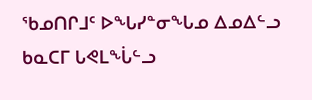ᖃᓄᑎᒋᒧᑦ ᐅᖓᓯᓐᓂᖓᓄ ᐃᓄᐃᓪᓗ ᑲᓇᑕᒥ ᒐᕙᒪᖔᓪᓗ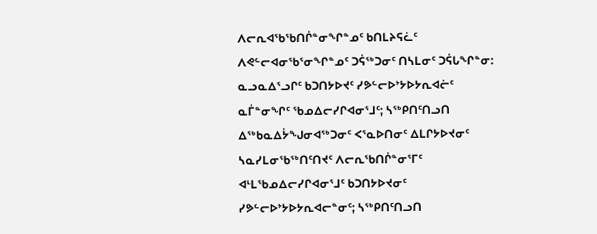ᐱᓕᕆᐊᖃᖃᑎᒌᓐᓂᖏᓐᓄᑦ ᑲᑎᒪᔨᕋᓛᑦ ᐱᕙᓪᓕᐊᓂᖃᕐᓂᖏᓐᓄᑦ ᑐᕌᖅᑐᓂᑦ ᑎᓴᒪᓂᑦ ᑐᕌᒐᖏᓐᓂ: ᓇᓗᓇᐃᕐᓗᒋᑦ ᑲᑐᑎᔭᐅᔪᑦ ᓯᕗᓪᓕᐅᔾᔭᐅᔭᕆᐊᓖᑦ ᓇᒦᓐᓂᖏᑦ ᖃᓄᐃᓕᓯᒋᐊᓂᕐᒧᑦ; ᓴᖅᑭᑎᑦᑎᓗᑎ ᐃᖅᑲᓇᐃᔮᖑᓂᐊᖅᑐᓂᑦ ᐸᕐᓇᐅᑎᓂᑦ ᐃᒪᒋᔭᐅᔪᓂᑦ ᓴᓇᓯᒪᓂᖃᖅᑎᑦᑎᔪᑦ ᐱᓕᕆᖃᑎᒌᓐᓂᕐᒥᑦ ᐊᒻᒪᖃᓄᐃᓕᓯᒋᐊᓂᕐᒧᑦ ᑲᑐᑎᔭᐅᔪᓂᑦ ᓯᕗᓪᓕᐅᔾᔭᐅᔭᕆᐊᓕᓐᓂᑦ; ᓴᖅᑭᑎᑦᑎᓗᑎ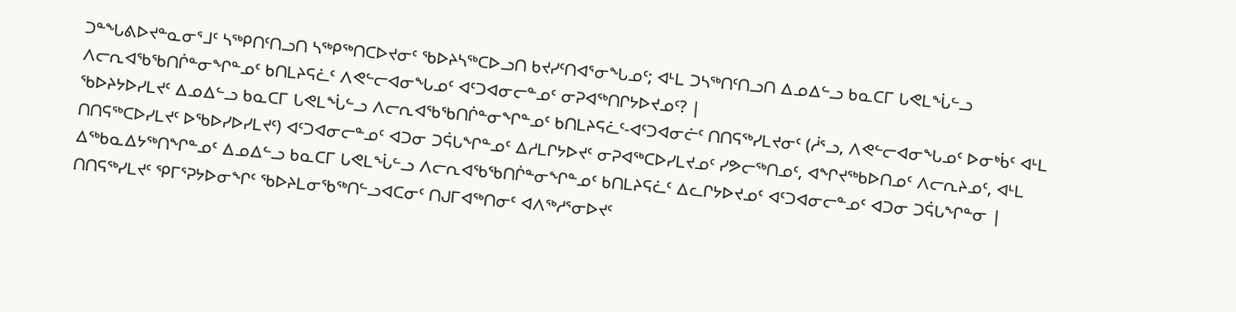ᑐᓐᖓᕕᐅᔪᓐᓇᓂᕐᒧᑦ ᓴᖅᑭᑎᑦᑎᓗᑎ ᓴᖅᑭᖅᑎᑕᐅᔪᓂᑦ ᖃᐅᔨᓴᖅᑕᐅᓗᑎ ᑲᔪᓯᑦᑎᐊᕐᓂᖓᓄᑦ; ᐊᒻᒪ ᑐᓴᖅᑎᑦᑎᓗᑎ ᐃᓄᐃᓪᓗ ᑲᓇᑕᒥ ᒐᕙᒪᖔᓪᓗ ᐱᓕᕆᐊᖃᖃᑎᒌᓐᓂᖏᓐᓄᑦ ᑲᑎᒪᔨᕋᓛᑦ ᐱᕙᓪᓕᐊᓂᖓᓄᑦ ᐊᑦᑐᐊᓂᓕᓐᓄᑦ ᓂᕈᐊᖅᑎᒋᔭᐅᔪᓄᑦ? |
ᖃᐅᔨᔭᐅᓯᒪᔪᑦ ᐃᓄᐃᓪᓗ ᑲᓇᑕᒥ ᒐᕙᒪᖔᓪᓗ ᐱᓕᕆᐊᖃᖃᑎᒌᓐᓂᖏᓐᓄᑦ ᑲᑎᒪᔨᕋᓛᑦ-ᐊᑦᑐᐊᓂᓖᑦ ᑎᑎᕋᖅᓯᒪᔪᓂᑦ (ᓲᕐᓗ, ᐱᕙᓪᓕᐊᓂᖓᓄᑦ ᐅᓂᒃᑳᑦ ᐊᒻᒪ ᑎᑎᕋᖅᑕᐅᓯᒪᔪᑦ ᐅᖃᐅᓯᐅᓯᒪᔪᑦ) ᐊᑦᑐᐊᓂᓕᓐᓄᑦ ᐊᑐᓂ ᑐᕌᒐᖏᓐᓄᑦ ᐃᓱᒪᒋᔭᐅᔪᑦ ᓂᕈᐊᖅᑕᐅᓯᒪᔪᓄᑦ ᓯᕗᓕᖅᑎᓄᑦ, ᐊᖏᔪᖅᑲᐅᑎᓄᑦ ᐱᓕᕆᔨᓄᑦ, ᐊᒻᒪ ᐃᖅᑲᓇᐃᔭᖅᑎᖏᓐᓄᑦ ᐃᓄᐃᓪᓗ ᑲᓇᑕᒥ ᒐᕙᒪᖔᓪᓗ ᐱᓕᕆᐊᖃᖃᑎᒌᓐᓂᖏᓐᓄᑦ ᑲᑎᒪᔨᕋᓛᑦ ᐃᓚᒋᔭᐅᔪᓄᑦ ᐊᑦᑐᐊᓂᓕᓐᓄᑦ ᐊᑐᓂ ᑐᕌᒐᖏᓐᓂ |
ᑎᑎᕋᖅᓯᒪᔪᑦ ᕿᒥᕐᕈᔭᐅᓂᖏᑦ ᖃᐅᔨᒪᓂᖃᖅᑎᓪᓗᐊᑕᓂᑦ ᑎᒍᒥᐊᖅᑎᓂᑦ ᐊᐱᖅᓱᕐᓂᐅᔪᑦ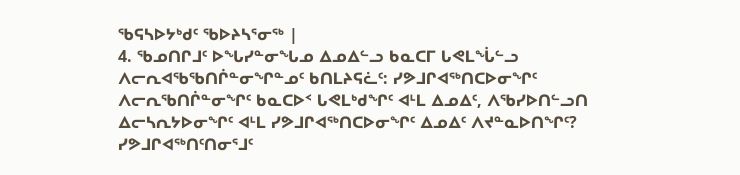ᖃᕋᓴᐅᔭᒃᑯᑦ ᖃᐅᔨᓴᕐᓂᖅ |
4. ᖃᓄᑎᒋᒧᑦ ᐅᖓᓯᓐᓂᖓᓄ ᐃᓄᐃᓪᓗ ᑲᓇᑕᒥ ᒐᕙᒪᖔᓪᓗ ᐱᓕᕆᐊᖃᖃᑎᒌᓐᓂᖏᓐᓄᑦ ᑲᑎᒪᔨᕋᓛᑦ: ᓯᕗᒧᒋᐊᖅᑎᑕᐅᓂᖏᑦ ᐱᓕᕆᖃᑎᒌᓐᓂᖏᑦ ᑲᓇᑕᐅᑉ ᒐᕙᒪᒃᑯᖏᑦ ᐊᒻᒪ ᐃᓄᐃᑦ, ᐱᖃᓯᐅᑎᓪᓗᑎ ᐃᓕᓴᕆᔭᐅᓂᖏᑦ ᐊᒻᒪ ᓯᕗᒧᒋᐊᖅᑎᑕᐅᓂᖏᑦ ᐃᓄᐃᑦ ᐱᔪᓐᓇᐅᑎᖏᑦ? ᓯᕗᒧᒋᐊᖅᑎᑦᑎᓂᕐᒧᑦ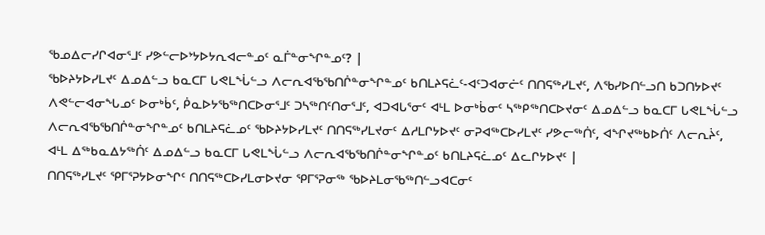ᖃᓄᐃᓕᓯᒋᐊᓂᕐᒧᑦ ᓯᕗᓪᓕᐅᔾᔭᐅᔭᕆᐊᓕᓐᓄᑦ ᓇᒦᓐᓂᖏᓐᓄᑦ? |
ᖃᐅᔨᔭᐅᓯᒪᔪᑦ ᐃᓄᐃᓪᓗ ᑲᓇᑕᒥ ᒐᕙᒪᖔᓪᓗ ᐱᓕᕆᐊᖃᖃᑎᒌᓐᓂᖏᓐᓄᑦ ᑲᑎᒪᔨᕋᓛᑦ-ᐊᑦᑐᐊᓂᓖᑦ ᑎᑎᕋᖅᓯᒪᔪᑦ, ᐱᖃᓯᐅᑎᓪᓗᑎ ᑲᑐᑎᔭᐅᔪᑦ ᐱᕙᓪᓕᐊᓂᖓᓄᑦ ᐅᓂᒃᑳᑦ, ᑮᓇᐅᔭᖃᖅᑎᑕᐅᓂᕐᒧᑦ ᑐᓴᖅᑎᑦᑎᓂᕐᒧᑦ, ᐊᑐᐊᒐᕐᓂᑦ ᐊᒻᒪ ᐅᓂᒃᑳᓂᑦ ᓴᖅᑭᖅᑎᑕᐅᔪᓂᑦ ᐃᓄᐃᓪᓗ ᑲᓇᑕᒥ ᒐᕙᒪᖔᓪᓗ ᐱᓕᕆᐊᖃᖃᑎᒌᓐᓂᖏᓐᓄᑦ ᑲᑎᒪᔨᕋᓛᓄᑦ ᖃᐅᔨᔭᐅᓯᒪᔪᑦ ᑎᑎᕋᖅᓯᒪᔪᓂᑦ ᐃᓱᒪᒋᔭᐅᔪᑦ ᓂᕈᐊᖅᑕᐅᓯᒪᔪᑦ ᓯᕗᓕᖅᑏᑦ, ᐊᖏᔪᖅᑲᐅᑏᑦ ᐱᓕᕆᔩᑦ, ᐊᒻᒪ ᐃᖅᑲᓇᐃᔭᖅᑏᑦ ᐃᓄᐃᓪᓗ ᑲᓇᑕᒥ ᒐᕙᒪᖔᓪᓗ ᐱᓕᕆᐊᖃᖃᑎᒌᓐᓂᖏᓐᓄᑦ ᑲᑎᒪᔨᕋᓛᓄᑦ ᐃᓚᒋᔭᐅᔪᑦ |
ᑎᑎᕋᖅᓯᒪᔪᑦ ᕿᒥᕐᕈᔭᐅᓂᖏᑦ ᑎᑎᕋᖅᑕᐅᓯᒪᓂᐅᔪᓂ ᕿᒥᕐᕈᓂᖅ ᖃᐅᔨᒪᓂᖃᖅᑎᓪᓗᐊᑕᓂᑦ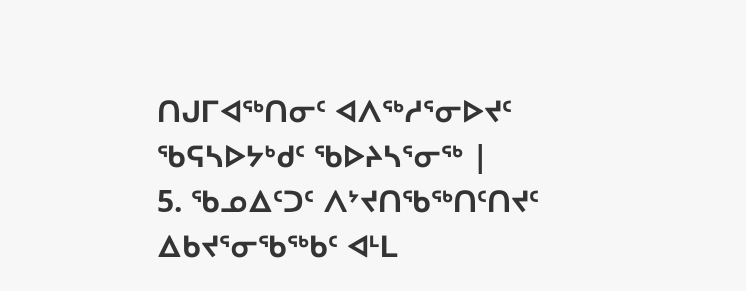ᑎᒍᒥᐊᖅᑎᓂᑦ ᐊᐱᖅᓱᕐᓂᐅᔪᑦ ᖃᕋᓴᐅᔭᒃᑯᑦ ᖃᐅᔨᓴᕐᓂᖅ |
5. ᖃᓄᐃᑦᑐᑦ ᐱᔾᔪᑎᖃᖅᑎᑦᑎᔪᑦ ᐃᑲᔪᕐᓂᖃᖅᑲᑦ ᐊᒻᒪ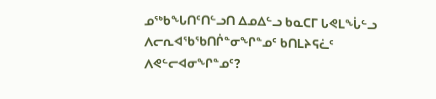ᓄᖅᑲᖓᑎᑦᑎᓪᓗᑎ ᐃᓄᐃᓪᓗ ᑲᓇᑕᒥ ᒐᕙᒪᖔᓪᓗ ᐱᓕᕆᐊᖃᖃᑎᒌᓐᓂᖏᓐᓄᑦ ᑲᑎᒪᔨᕋᓛᑦ ᐱᕙᓪᓕᐊᓂᖏᓐᓄᑦ?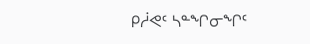ᑭᓲᕙᑦ ᓴᓐᖏᓂᖏᑦ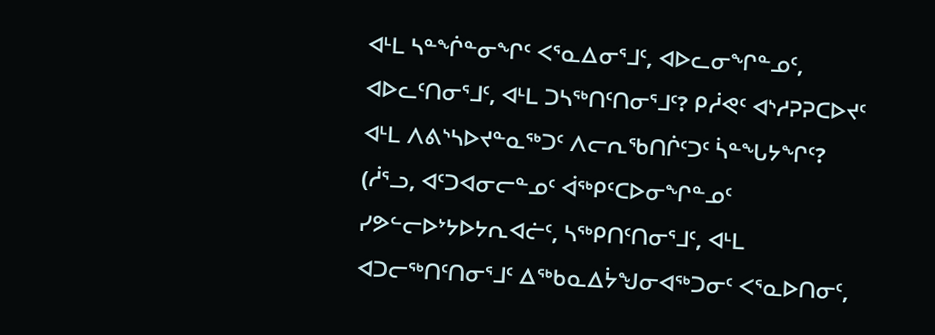ᐊᒻᒪ ᓴᓐᖐᓐᓂᖏᑦ ᐸᕐᓇᐃᓂᕐᒧᑦ, ᐊᐅᓚᓂᖏᓐᓄᑦ, ᐊᐅᓚᑦᑎᓂᕐᒧᑦ, ᐊᒻᒪ ᑐᓴᖅᑎᑦᑎᓂᕐᒧᑦ? ᑭᓲᕙᑦ ᐊᔅᓱᕈᕈᑕᐅᔪᑦ ᐊᒻᒪ ᐱᕕᔅᓴᐅᔪᓐᓇᖅᑐᑦ ᐱᓕᕆᖃᑎᒌᑦᑐᑦ ᓵᓐᖓᔭᖏᑦ? (ᓲᕐᓗ, ᐊᑦᑐᐊᓂᓕᓐᓄᑦ ᐋᖅᑭᑦᑕᐅᓂᖏᓐᓄᑦ ᓯᕗᓪᓕᐅᔾᔭᐅᔭᕆᐊᓖᑦ, ᓴᖅᑭᑎᑦᑎᓂᕐᒧᑦ, ᐊᒻᒪ ᐊᑐᓕᖅᑎᑦᑎᓂᕐᒧᑦ ᐃᖅᑲᓇᐃᔮᖑᓂᐊᖅᑐᓂᑦ ᐸᕐᓇᐅᑎᓂᑦ,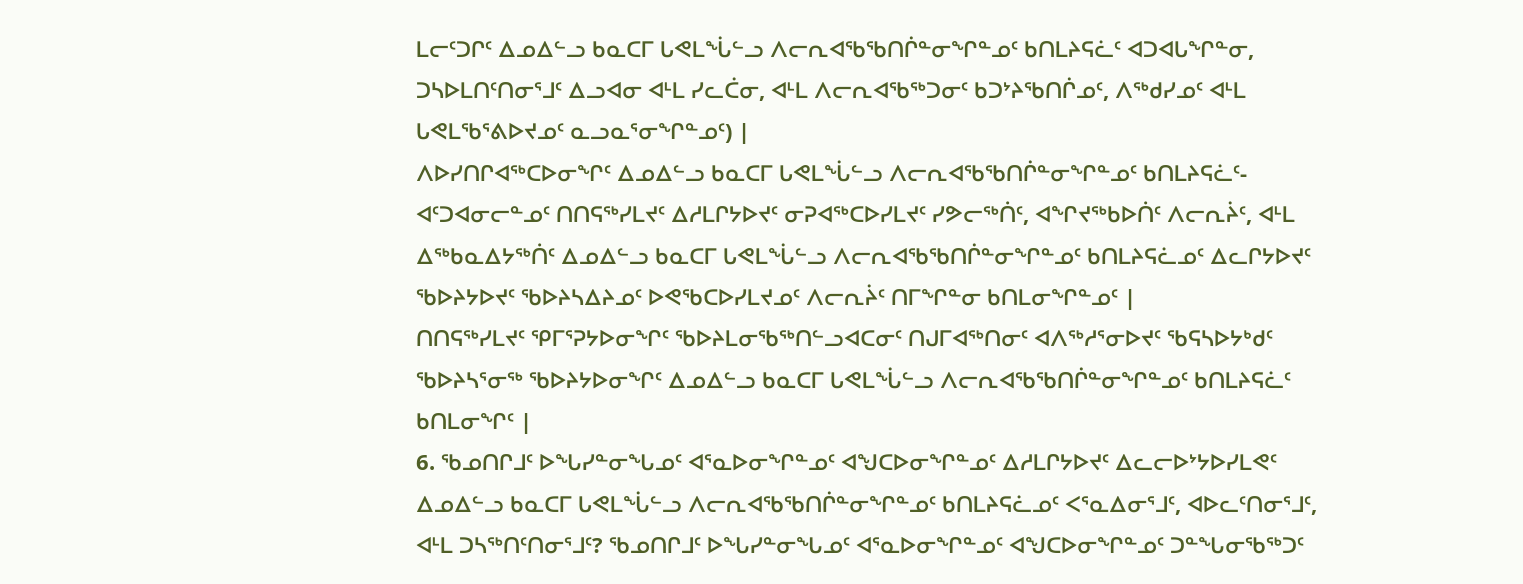ᒪᓕᑦᑐᒋᑦ ᐃᓄᐃᓪᓗ ᑲᓇᑕᒥ ᒐᕙᒪᖔᓪᓗ ᐱᓕᕆᐊᖃᖃᑎᒌᓐᓂᖏᓐᓄᑦ ᑲᑎᒪᔨᕋᓛᑦ ᐊᑐᐊᒐᖏᓐᓂ, ᑐᓴᐅᒪᑎᑦᑎᓂᕐᒧᑦ ᐃᓗᐊᓂ ᐊᒻᒪ ᓯᓚᑖᓂ, ᐊᒻᒪ ᐱᓕᕆᐊᖃᖅᑐᓂᑦ ᑲᑐᔾᔨᖃᑎᒌᓄᑦ, ᐱᖅᑯᓯᓄᑦ ᐊᒻᒪ ᒐᕙᒪᖃᕐᕕᐅᔪᓄᑦ ᓇᓗᓇᕐᓂᖏᓐᓄᑦ) |
ᐱᐅᓯᑎᒋᐊᖅᑕᐅᓂᖏᑦ ᐃᓄᐃᓪᓗ ᑲᓇᑕᒥ ᒐᕙᒪᖔᓪᓗ ᐱᓕᕆᐊᖃᖃᑎᒌᓐᓂᖏᓐᓄᑦ ᑲᑎᒪᔨᕋᓛᑦ-ᐊᑦᑐᐊᓂᓕᓐᓄᑦ ᑎᑎᕋᖅᓯᒪᔪᑦ ᐃᓱᒪᒋᔭᐅᔪᑦ ᓂᕈᐊᖅᑕᐅᓯᒪᔪᑦ ᓯᕗᓕᖅᑏᑦ, ᐊᖏᔪᖅᑲᐅᑏᑦ ᐱᓕᕆᔩᑦ, ᐊᒻᒪ ᐃᖅᑲᓇᐃᔭᖅᑏᑦ ᐃᓄᐃᓪᓗ ᑲᓇᑕᒥ ᒐᕙᒪᖔᓪᓗ ᐱᓕᕆᐊᖃᖃᑎᒌᓐᓂᖏᓐᓄᑦ ᑲᑎᒪᔨᕋᓛᓄᑦ ᐃᓚᒋᔭᐅᔪᑦ ᖃᐅᔨᔭᐅᔪᑦ ᖃᐅᔨᓴᐃᔨᓄᑦ ᐅᕙᖃᑕᐅᓯᒪᔪᓄᑦ ᐱᓕᕆᔩᑦ ᑎᒥᖏᓐᓂ ᑲᑎᒪᓂᖏᓐᓄᑦ |
ᑎᑎᕋᖅᓯᒪᔪᑦ ᕿᒥᕐᕈᔭᐅᓂᖏᑦ ᖃᐅᔨᒪᓂᖃᖅᑎᓪᓗᐊᑕᓂᑦ ᑎᒍᒥᐊᖅᑎᓂᑦ ᐊᐱᖅᓱᕐᓂᐅᔪᑦ ᖃᕋᓴᐅᔭᒃᑯᑦ ᖃᐅᔨᓴᕐᓂᖅ ᖃᐅᔨᔭᐅᓂᖏᑦ ᐃᓄᐃᓪᓗ ᑲᓇᑕᒥ ᒐᕙᒪᖔᓪᓗ ᐱᓕᕆᐊᖃᖃᑎᒌᓐᓂᖏᓐᓄᑦ ᑲᑎᒪᔨᕋᓛᑦ ᑲᑎᒪᓂᖏᑦ |
6. ᖃᓄᑎᒋᒧᑦ ᐅᖓᓯᓐᓂᖓᓄᑦ ᐊᕐᓇᐅᓂᖏᓐᓄᑦ ᐊᖑᑕᐅᓂᖏᓐᓄᑦ ᐃᓱᒪᒋᔭᐅᔪᑦ ᐃᓚᓕᐅᔾᔭᐅᓯᒪᕙᑦ ᐃᓄᐃᓪᓗ ᑲᓇᑕᒥ ᒐᕙᒪᖔᓪᓗ ᐱᓕᕆᐊᖃᖃᑎᒌᓐᓂᖏᓐᓄᑦ ᑲᑎᒪᔨᕋᓛᓄᑦ ᐸᕐᓇᐃᓂᕐᒧᑦ, ᐊᐅᓚᑦᑎᓂᕐᒧᑦ, ᐊᒻᒪ ᑐᓴᖅᑎᑦᑎᓂᕐᒧᑦ? ᖃᓄᑎᒋᒧᑦ ᐅᖓᓯᓐᓂᖓᓄᑦ ᐊᕐᓇᐅᓂᖏᓐᓄᑦ ᐊᖑᑕᐅᓂᖏᓐᓄᑦ ᑐᓐᖓᓂᖃᖅᑐᑦ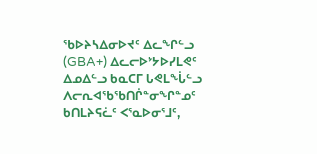ᖃᐅᔨᓴᐃᓂᐅᔪᑦ ᐃᓚᖏᓪᓗ (GBA+) ᐃᓚᓕᐅᔾᔭᐅᓯᒪᕙᑦ ᐃᓄᐃᓪᓗ ᑲᓇᑕᒥ ᒐᕙᒪᖔᓪᓗ ᐱᓕᕆᐊᖃᖃᑎᒌᓐᓂᖏᓐᓄᑦ ᑲᑎᒪᔨᕋᓛᑦ ᐸᕐᓇᐅᓂᕐᒧᑦ,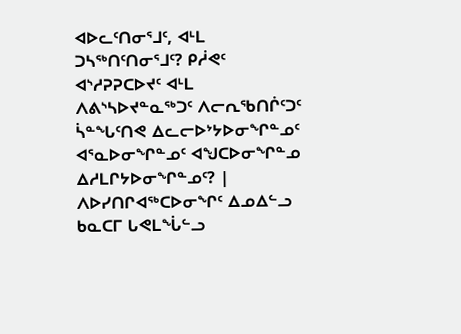ᐊᐅᓚᑦᑎᓂᕐᒧᑦ, ᐊᒻᒪ ᑐᓴᖅᑎᑦᑎᓂᕐᒧᑦ? ᑭᓲᕙᑦ ᐊᔅᓱᕈᕈᑕᐅᔪᑦ ᐊᒻᒪ ᐱᕕᔅᓴᐅᔪᓐᓇᖅᑐᑦ ᐱᓕᕆᖃᑎᒌᑦᑐᑦ ᓵᓐᖓᑦᑎᕙ ᐃᓚᓕᐅᔾᔭᐅᓂᖏᓐᓄᑦ ᐊᕐᓇᐅᓂᖏᓐᓄᑦ ᐊᖑᑕᐅᓂᖏᓐᓄ ᐃᓱᒪᒋᔭᐅᓂᖏᓐᓄᑦ? |
ᐱᐅᓯᑎᒋᐊᖅᑕᐅᓂᖏᑦ ᐃᓄᐃᓪᓗ ᑲᓇᑕᒥ ᒐᕙᒪᖔᓪᓗ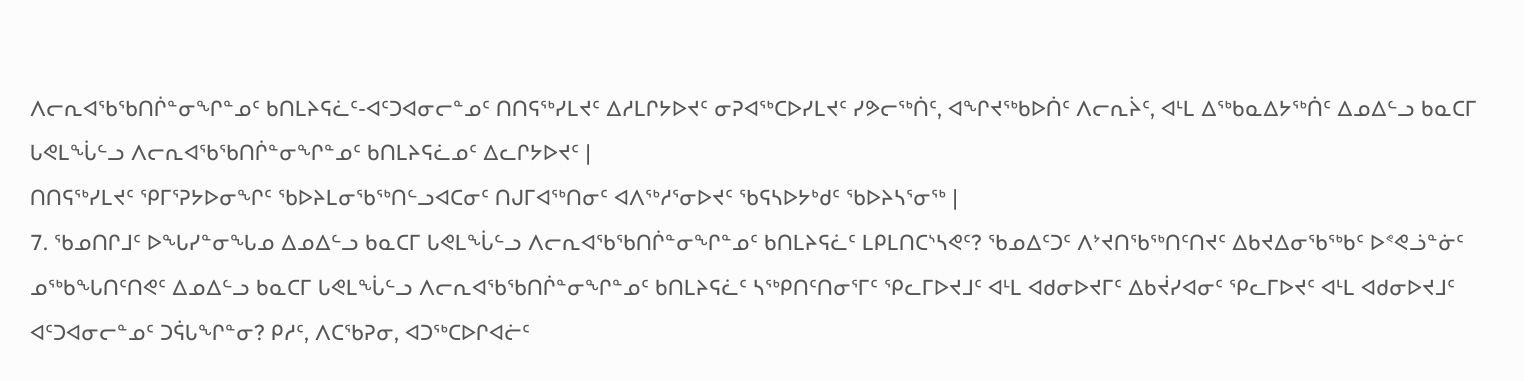ᐱᓕᕆᐊᖃᖃᑎᒌᓐᓂᖏᓐᓄᑦ ᑲᑎᒪᔨᕋᓛᑦ-ᐊᑦᑐᐊᓂᓕᓐᓄᑦ ᑎᑎᕋᖅᓯᒪᔪᑦ ᐃᓱᒪᒋᔭᐅᔪᑦ ᓂᕈᐊᖅᑕᐅᓯᒪᔪᑦ ᓯᕗᓕᖅᑏᑦ, ᐊᖏᔪᖅᑲᐅᑏᑦ ᐱᓕᕆᔩᑦ, ᐊᒻᒪ ᐃᖅᑲᓇᐃᔭᖅᑏᑦ ᐃᓄᐃᓪᓗ ᑲᓇᑕᒥ ᒐᕙᒪᖔᓪᓗ ᐱᓕᕆᐊᖃᖃᑎᒌᓐᓂᖏᓐᓄᑦ ᑲᑎᒪᔨᕋᓛᓄᑦ ᐃᓚᒋᔭᐅᔪᑦ |
ᑎᑎᕋᖅᓯᒪᔪᑦ ᕿᒥᕐᕈᔭᐅᓂᖏᑦ ᖃᐅᔨᒪᓂᖃᖅᑎᓪᓗᐊᑕᓂᑦ ᑎᒍᒥᐊᖅᑎᓂᑦ ᐊᐱᖅᓱᕐᓂᐅᔪᑦ ᖃᕋᓴᐅᔭᒃᑯᑦ ᖃᐅᔨᓴᕐᓂᖅ |
7. ᖃᓄᑎᒋᒧᑦ ᐅᖓᓯᓐᓂᖓᓄ ᐃᓄᐃᓪᓗ ᑲᓇᑕᒥ ᒐᕙᒪᖔᓪᓗ ᐱᓕᕆᐊᖃᖃᑎᒌᓐᓂᖏᓐᓄᑦ ᑲᑎᒪᔨᕋᓛᑦ ᒪᑭᒪᑎᑕᔅᓴᕙᑦ? ᖃᓄᐃᑦᑐᑦ ᐱᔾᔪᑎᖃᖅᑎᑦᑎᔪᑦ ᐃᑲᔪᐃᓂᖃᖅᑲᑦ ᐅᕝᕙᓘᓐᓃᑦ ᓄᖅᑲᖓᑎᑦᑎᕙᑦ ᐃᓄᐃᓪᓗ ᑲᓇᑕᒥ ᒐᕙᒪᖔᓪᓗ ᐱᓕᕆᐊᖃᖃᑎᒌᓐᓂᖏᓐᓄᑦ ᑲᑎᒪᔨᕋᓛᑦ ᓴᖅᑭᑎᑦᑎᓂᕐᒥᑦ ᕿᓚᒥᐅᔪᒧᑦ ᐊᒻᒪ ᐊᑯᓂᐅᔪᒥᑦ ᐃᑲᔫᓯᐊᓂᑦ ᕿᓚᒥᐅᔪᑦ ᐊᒻᒪ ᐊᑯᓂᐅᔪᒧᑦ ᐊᑦᑐᐊᓂᓕᓐᓄᑦ ᑐᕌᒐᖏᓐᓂ? ᑭᓱᑦ, ᐱᑕᖃᕈᓂ, ᐊᑐᖅᑕᐅᒋᐊᓖᑦ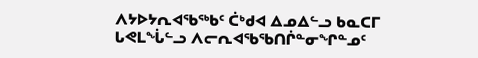ᐱᔭᐅᔭᕆᐊᖃᖅᑲᑦ ᑖᒃᑯᐊ ᐃᓄᐃᓪᓗ ᑲᓇᑕᒥ ᒐᕙᒪᖔᓪᓗ ᐱᓕᕆᐊᖃᖃᑎᒌᓐᓂᖏᓐᓄᑦ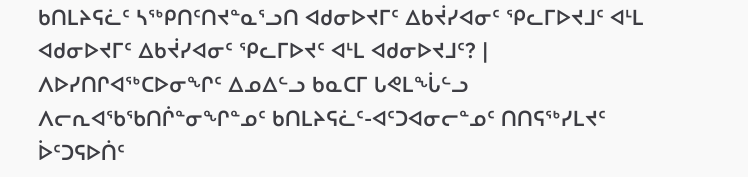ᑲᑎᒪᔨᕋᓛᑦ ᓴᖅᑭᑎᑦᑎᔪᓐᓇᕐᓗᑎ ᐊᑯᓂᐅᔪᒥᑦ ᐃᑲᔫᓯᐊᓂᑦ ᕿᓚᒥᐅᔪᒧᑦ ᐊᒻᒪ ᐊᑯᓂᐅᔪᒥᑦ ᐃᑲᔫᓯᐊᓂᑦ ᕿᓚᒥᐅᔪᑦ ᐊᒻᒪ ᐊᑯᓂᐅᔪᒧᑦ? |
ᐱᐅᓯᑎᒋᐊᖅᑕᐅᓂᖏᑦ ᐃᓄᐃᓪᓗ ᑲᓇᑕᒥ ᒐᕙᒪᖔᓪᓗ ᐱᓕᕆᐊᖃᖃᑎᒌᓐᓂᖏᓐᓄᑦ ᑲᑎᒪᔨᕋᓛᑦ-ᐊᑦᑐᐊᓂᓕᓐᓄᑦ ᑎᑎᕋᖅᓯᒪᔪᑦ ᐆᑦᑐᕋᐅᑏᑦ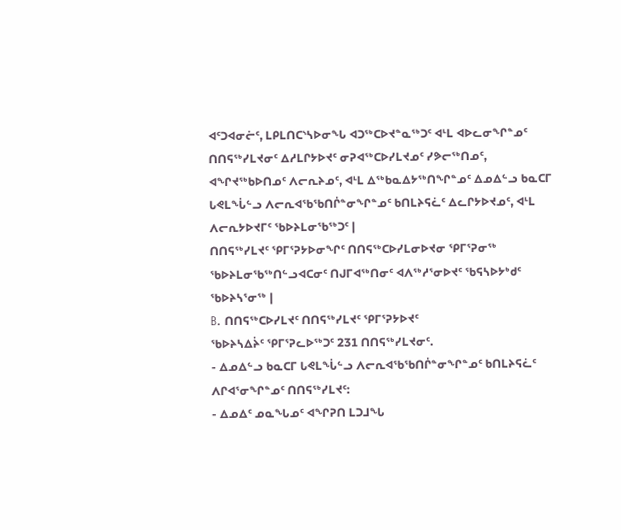ᐊᑦᑐᐊᓂᓖᑦ, ᒪᑭᒪᑎᑕᔅᓴᐅᓂᖓ ᐊᑐᖅᑕᐅᔪᓐᓇᖅᑐᑦ ᐊᒻᒪ ᐊᐅᓚᓂᖏᓐᓄᑦ ᑎᑎᕋᖅᓯᒪᔪᓂᑦ ᐃᓱᒪᒋᔭᐅᔪᑦ ᓂᕈᐊᖅᑕᐅᓯᒪᔪᓄᑦ ᓯᕗᓕᖅᑎᓄᑦ, ᐊᖏᔪᖅᑲᐅᑎᓄᑦ ᐱᓕᕆᔨᓄᑦ, ᐊᒻᒪ ᐃᖅᑲᓇᐃᔭᖅᑎᖏᓐᓄᑦ ᐃᓄᐃᓪᓗ ᑲᓇᑕᒥ ᒐᕙᒪᖔᓪᓗ ᐱᓕᕆᐊᖃᖃᑎᒌᓐᓂᖏᓐᓄᑦ ᑲᑎᒪᔨᕋᓛᑦ ᐃᓚᒋᔭᐅᔪᓄᑦ, ᐊᒻᒪ ᐱᓕᕆᔭᐅᔪᒥᑦ ᖃᐅᔨᒪᓂᖃᖅᑐᑦ |
ᑎᑎᕋᖅᓯᒪᔪᑦ ᕿᒥᕐᕈᔭᐅᓂᖏᑦ ᑎᑎᕋᖅᑕᐅᓯᒪᓂᐅᔪᓂ ᕿᒥᕐᕈᓂᖅ ᖃᐅᔨᒪᓂᖃᖅᑎᓪᓗᐊᑕᓂᑦ ᑎᒍᒥᐊᖅᑎᓂᑦ ᐊᐱᖅᓱᕐᓂᐅᔪᑦ ᖃᕋᓴᐅᔭᒃᑯᑦ ᖃᐅᔨᓴᕐᓂᖅ |
B. ᑎᑎᕋᖅᑕᐅᓯᒪᔪᑦ ᑎᑎᕋᖅᓯᒪᔪᑦ ᕿᒥᕐᕈᔭᐅᔪᑦ
ᖃᐅᔨᓴᐃᔩᑦ ᕿᒥᕐᕈᓚᐅᖅᑐᑦ 231 ᑎᑎᕋᖅᓯᒪᔪᓂᑦ.
- ᐃᓄᐃᓪᓗ ᑲᓇᑕᒥ ᒐᕙᒪᖔᓪᓗ ᐱᓕᕆᐊᖃᖃᑎᒌᓐᓂᖏᓐᓄᑦ ᑲᑎᒪᔨᕋᓛᑦ ᐱᒋᐊᕐᓂᖏᓐᓄᑦ ᑎᑎᕋᖅᓯᒪᔪᑦ:
- ᐃᓄᐃᑦ ᓄᓇᖓᓄᑦ ᐊᖏᕈᑎ ᒪᑐᒧᖓ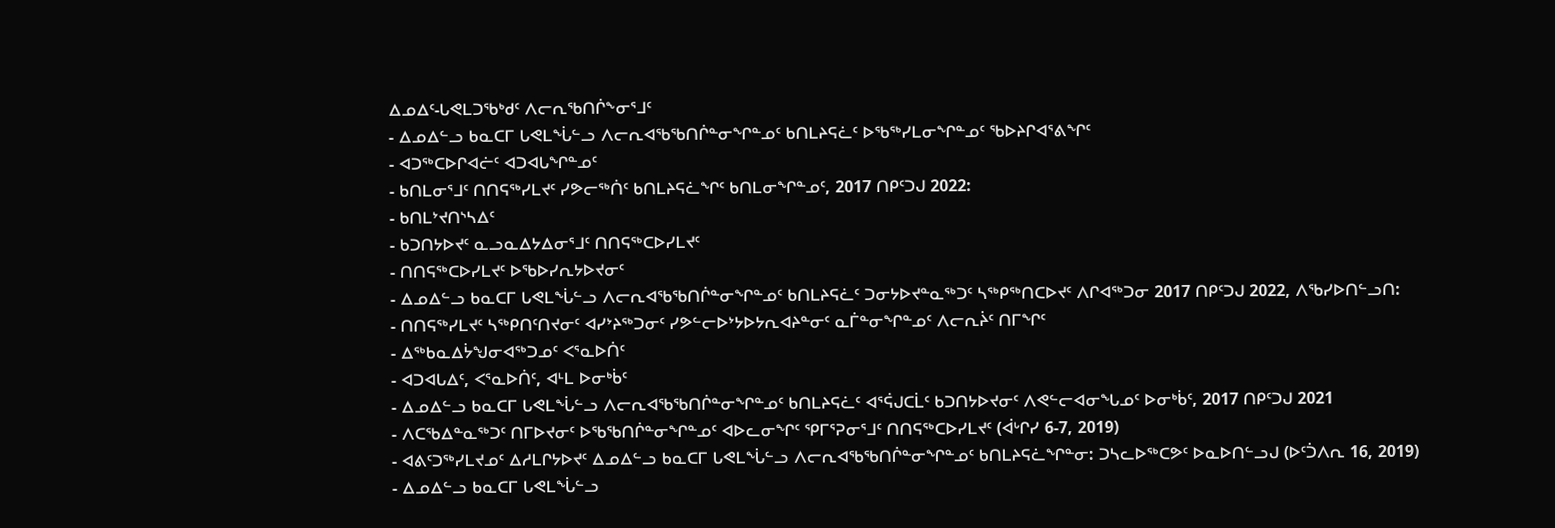ᐃᓄᐃᑦ-ᒐᕙᒪᑐᖃᒃᑯᑦ ᐱᓕᕆᖃᑎᒌᖕᓂᕐᒧᑦ
- ᐃᓄᐃᓪᓗ ᑲᓇᑕᒥ ᒐᕙᒪᖔᓪᓗ ᐱᓕᕆᐊᖃᖃᑎᒌᓐᓂᖏᓐᓄᑦ ᑲᑎᒪᔨᕋᓛᑦ ᐅᖃᖅᓯᒪᓂᖏᓐᓄᑦ ᖃᐅᔨᒋᐊᕐᕕᖏᑦ
- ᐊᑐᖅᑕᐅᒋᐊᓖᑦ ᐊᑐᐊᒐᖏᓐᓄᑦ
- ᑲᑎᒪᓂᕐᒧᑦ ᑎᑎᕋᖅᓯᒪᔪᑦ ᓯᕗᓕᖅᑏᑦ ᑲᑎᒪᔨᕋᓛᖏᑦ ᑲᑎᒪᓂᖏᓐᓄᑦ, 2017 ᑎᑭᑦᑐᒍ 2022:
- ᑲᑎᒪᔾᔪᑎᔅᓴᐃᑦ
- ᑲᑐᑎᔭᐅᔪᑦ ᓇᓗᓇᐃᔭᐃᓂᕐᒧᑦ ᑎᑎᕋᖅᑕᐅᓯᒪᔪᑦ
- ᑎᑎᕋᖅᑕᐅᓯᒪᔪᑦ ᐅᖃᐅᓯᕆᔭᐅᔪᓂᑦ
- ᐃᓄᐃᓪᓗ ᑲᓇᑕᒥ ᒐᕙᒪᖔᓪᓗ ᐱᓕᕆᐊᖃᖃᑎᒌᓐᓂᖏᓐᓄᑦ ᑲᑎᒪᔨᕋᓛᑦ ᑐᓂᔭᐅᔪᓐᓇᖅᑐᑦ ᓴᖅᑭᖅᑎᑕᐅᔪᑦ ᐱᒋᐊᖅᑐᓂ 2017 ᑎᑭᑦᑐᒍ 2022, ᐱᖃᓯᐅᑎᓪᓗᑎ:
- ᑎᑎᕋᖅᓯᒪᔪᑦ ᓴᖅᑭᑎᑦᑎᔪᓂᑦ ᐊᓯᔾᔨᖅᑐᓂᑦ ᓯᕗᓪᓕᐅᔾᔭᐅᔭᕆᐊᔨᓐᓂᑦ ᓇᒦᓐᓂᖏᓐᓄᑦ ᐱᓕᕆᔩᑦ ᑎᒥᖏᑦ
- ᐃᖅᑲᓇᐃᔮᖑᓂᐊᖅᑐᓄᑦ ᐸᕐᓇᐅᑏᑦ
- ᐊᑐᐊᒐᐃᑦ, ᐸᕐᓇᐅᑏᑦ, ᐊᒻᒪ ᐅᓂᒃᑳᑦ
- ᐃᓄᐃᓪᓗ ᑲᓇᑕᒥ ᒐᕙᒪᖔᓪᓗ ᐱᓕᕆᐊᖃᖃᑎᒌᓐᓂᖏᓐᓄᑦ ᑲᑎᒪᔨᕋᓛᑦ ᐊᕐᕌᒍᑕᒫᑦ ᑲᑐᑎᔭᐅᔪᓂᑦ ᐱᕙᓪᓕᐊᓂᖓᓄᑦ ᐅᓂᒃᑳᑦ, 2017 ᑎᑭᑦᑐᒍ 2021
- ᐱᑕᖃᐃᓐᓇᖅᑐᑦ ᑎᒥᐅᔪᓂᑦ ᐅᖃᖃᑎᒌᓐᓂᖏᓐᓄᑦ ᐊᐅᓚᓂᖏᑦ ᕿᒥᕐᕈᓂᕐᒧᑦ ᑎᑎᕋᖅᑕᐅᓯᒪᔪᑦ (ᐋᒡᒋᓯ 6-7, 2019)
- ᐊᕕᑦᑐᖅᓯᒪᔪᓄᑦ ᐃᓱᒪᒋᔭᐅᔪᑦ ᐃᓄᐃᓪᓗ ᑲᓇᑕᒥ ᒐᕙᒪᖔᓪᓗ ᐱᓕᕆᐊᖃᖃᑎᒌᓐᓂᖏᓐᓄᑦ ᑲᑎᒪᔨᕋᓛᖏᓐᓂ: ᑐᓴᓚᐅᖅᑕᕗᑦ ᐅᓇᐅᑎᓪᓗᒍ (ᐅᑦᑑᐱᕆ 16, 2019)
- ᐃᓄᐃᓪᓗ ᑲᓇᑕᒥ ᒐᕙᒪᖔᓪᓗ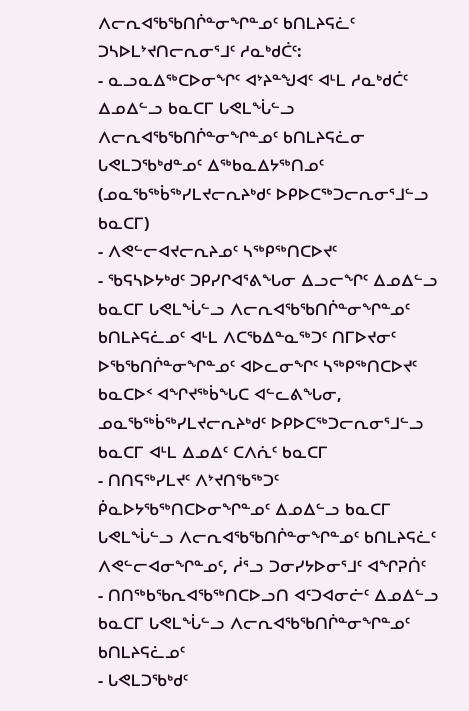ᐱᓕᕆᐊᖃᖃᑎᒌᓐᓂᖏᓐᓄᑦ ᑲᑎᒪᔨᕋᓛᑦ ᑐᓴᐅᒪᔾᔪᑎᓕᕆᓂᕐᒧᑦ ᓱᓇᒃᑯᑖᑦ:
- ᓇᓗᓇᐃᖅᑕᐅᓂᖏᑦ ᐊᔾᔨᓐᖑᐊᑦ ᐊᒻᒪ ᓱᓇᒃᑯᑖᑦ ᐃᓄᐃᓪᓗ ᑲᓇᑕᒥ ᒐᕙᒪᖔᓪᓗ ᐱᓕᕆᐊᖃᖃᑎᒌᓐᓂᖏᓐᓄᑦ ᑲᑎᒪᔨᕋᓛᓂ ᒐᕙᒪᑐᖃᒃᑯᓐᓄᑦ ᐃᖅᑲᓇᐃᔭᖅᑎᓄᑦ (ᓄᓇᖃᖅᑳᖅᓯᒪᔪᓕᕆᔨᒃᑯᑦ ᐅᑭᐅᑕᖅᑐᓕᕆᓂᕐᒧᓪᓗ ᑲᓇᑕᒥ)
- ᐱᕙᓪᓕᐊᔪᓕᕆᔨᓄᑦ ᓴᖅᑭᖅᑎᑕᐅᔪᑦ
- ᖃᕋᓴᐅᔭᒃᑯᑦ ᑐᑭᓯᒋᐊᕐᕕᖓᓂ ᐃᓗᓕᖏᑦ ᐃᓄᐃᓪᓗ ᑲᓇᑕᒥ ᒐᕙᒪᖔᓪᓗ ᐱᓕᕆᐊᖃᖃᑎᒌᓐᓂᖏᓐᓄᑦ ᑲᑎᒪᔨᕋᓛᓄᑦ ᐊᒻᒪ ᐱᑕᖃᐃᓐᓇᖅᑐᑦ ᑎᒥᐅᔪᓂᑦ ᐅᖃᖃᑎᒌᓐᓂᖏᓐᓄᑦ ᐊᐅᓚᓂᖏᑦ ᓴᖅᑭᖅᑎᑕᐅᔪᑦ ᑲᓇᑕᐅᑉ ᐊᖏᔪᖅᑳᖓᑕ ᐊᓪᓚᕕᖓᓂ, ᓄᓇᖃᖅᑳᖅᓯᒪᔪᓕᕆᔨᒃᑯᑦ ᐅᑭᐅᑕᖅᑐᓕᕆᓂᕐᒧᓪᓗ ᑲᓇᑕᒥ ᐊᒻᒪ ᐃᓄᐃᑦ ᑕᐱᕇᑦ ᑲᓇᑕᒥ
- ᑎᑎᕋᖅᓯᒪᔪᑦ ᐱᔾᔪᑎᖃᖅᑐᑦ ᑮᓇᐅᔭᖃᖅᑎᑕᐅᓂᖏᓐᓄᑦ ᐃᓄᐃᓪᓗ ᑲᓇᑕᒥ ᒐᕙᒪᖔᓪᓗ ᐱᓕᕆᐊᖃᖃᑎᒌᓐᓂᖏᓐᓄᑦ ᑲᑎᒪᔨᕋᓛᑦ ᐱᕙᓪᓕᐊᓂᖏᓐᓄᑦ, ᓲᕐᓗ ᑐᓂᓯᔭᐅᓂᕐᒧᑦ ᐊᖏᕈᑏᑦ
- ᑎᑎᖅᑲᖃᕆᐊᖃᖅᑎᑕᐅᓗᑎ ᐊᑦᑐᐊᓂᓖᑦ ᐃᓄᐃᓪᓗ ᑲᓇᑕᒥ ᒐᕙᒪᖔᓪᓗ ᐱᓕᕆᐊᖃᖃᑎᒌᓐᓂᖏᓐᓄᑦ ᑲᑎᒪᔨᕋᓛᓄᑦ
- ᒐᕙᒪᑐᖃᒃᑯᑦ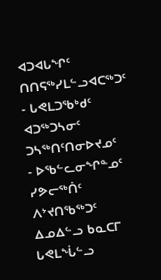ᐊᑐᐊᒐᖏᑦ ᑎᑎᕋᖅᓯᒪᓪᓗᐊᑕᖅᑐᑦ
- ᒐᕙᒪᑐᖃᒃᑯᑦ ᐊᑐᖅᑐᓴᓂᑦ ᑐᓴᖅᑎᑦᑎᓂᐅᔪᓄᑦ
- ᐅᖃᓪᓚᓂᖏᓐᓄᑦ ᓯᕗᓕᖅᑏᑦ ᐱᔾᔪᑎᖃᖅᑐᑦ ᐃᓄᐃᓪᓗ ᑲᓇᑕᒥ ᒐᕙᒪᖔᓪᓗ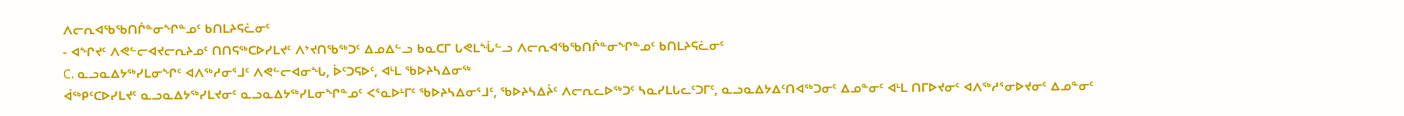ᐱᓕᕆᐊᖃᖃᑎᒌᓐᓂᖏᓐᓄᑦ ᑲᑎᒪᔨᕋᓛᓂᑦ
- ᐊᖏᔪᑦ ᐱᕙᓪᓕᐊᔪᓕᕆᔨᓄᑦ ᑎᑎᕋᖅᑕᐅᓯᒪᔪᑦ ᐱᔾᔪᑎᖃᖅᑐᑦ ᐃᓄᐃᓪᓗ ᑲᓇᑕᒥ ᒐᕙᒪᖔᓪᓗ ᐱᓕᕆᐊᖃᖃᑎᒌᓐᓂᖏᓐᓄᑦ ᑲᑎᒪᔨᕋᓛᓂᑦ
C. ᓇᓗᓇᐃᔭᖅᓯᒪᓂᖏᑦ ᐊᐱᖅᓱᓂᕐᒧᑦ ᐱᕙᓪᓕᐊᓂᖓ, ᐆᑦᑐᕋᐅᑦ, ᐊᒻᒪ ᖃᐅᔨᓴᐃᓂᖅ
ᐋᖅᑭᑦᑕᐅᓯᒪᔪᑦ ᓇᓗᓇᐃᔭᖅᓯᒪᔪᓂᑦ ᓇᓗᓇᐃᔭᖅᓯᒪᓂᖏᓐᓄᑦ ᐸᕐᓇᐅᒻᒥᑦ ᖃᐅᔨᓴᐃᓂᕐᒧᑦ, ᖃᐅᔨᓴᐃᔩᑦ ᐱᓕᕆᓚᐅᖅᑐᑦ ᓴᓇᓯᒪᒐᓚᑦᑐᒥᑦ, ᓇᓗᓇᐃᔭᐃᑦᑎᐊᖅᑐᓂᑦ ᐃᓄᓐᓂᑦ ᐊᒻᒪ ᑎᒥᐅᔪᓂᑦ ᐊᐱᖅᓱᕐᓂᐅᔪᓂᑦ ᐃᓄᓐᓂᑦ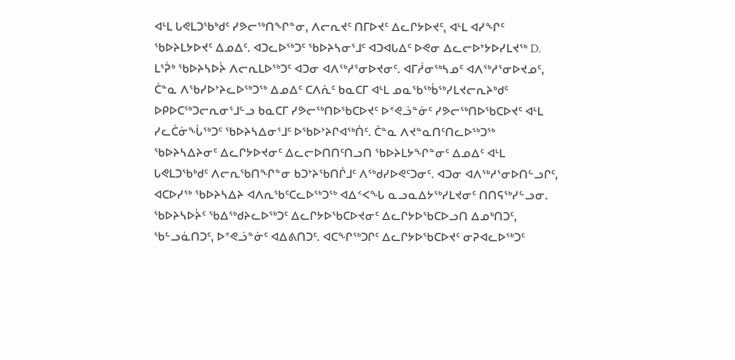ᐊᒻᒪ ᒐᕙᒪᑐᖃᒃᑯᑦ ᓯᕗᓕᖅᑎᖏᓐᓂ, ᐱᓕᕆᔪᑦ ᑎᒥᐅᔪᑦ ᐃᓚᒋᔭᐅᔪᑦ, ᐊᒻᒪ ᐊᓯᖏᑦ ᖃᐅᔨᒪᔭᐅᔪᑦ ᐃᓄᐃᑦ. ᐊᑐᓚᐅᖅᑐᑦ ᖃᐅᔨᓴᓂᕐᒧᑦ ᐊᑐᐊᒐᐃᑦ ᐅᕙᓂ ᐃᓚᓕᐅᔾᔭᐅᓯᒪᔪᖅ D.
ᒪᕐᕉᒃ ᖃᐅᔨᓴᐅᔩ ᐱᓕᕆᒪᐅᖅᑐᑦ ᐊᑐᓂ ᐊᐱᖅᓱᕐᓂᐅᔪᓂᑦ. ᐊᒥᓲᓂᖅᓴᓄᑦ ᐊᐱᖅᓱᕐᓂᐅᔪᓄᑦ, ᑖᓐᓇ ᐱᖃᓯᐅᔾᔨᓚᐅᖅᑐᖅ ᐃᓄᐃᑦ ᑕᐱᕇᑦ ᑲᓇᑕᒥ ᐊᒻᒪ ᓄᓇᖃᖅᑳᖅᓯᒪᔪᓕᕆᔨᒃᑯᑦ ᐅᑭᐅᑕᖅᑐᓕᕆᓂᕐᒧᓪᓗ ᑲᓇᑕᒥ ᓯᕗᓕᖅᑎᐅᖃᑕᐅᔪᑦ ᐅᕝᕙᓘᓐᓃᑦ ᓯᕗᓕᖅᑎᐅᖃᑕᐅᔪᑦ ᐊᒻᒪ ᓯᓚᑖᓃᖔᖅᑐᑦ ᖃᐅᔨᓴᐃᓂᕐᒧᑦ ᐅᖃᐅᔾᔨᒋᐊᖅᑏᑦ. ᑖᓐᓇ ᐱᔪᓐᓇᑎᑦᑎᓚᐅᖅᑐᖅ ᖃᐅᔨᓴᐃᔨᓂᑦ ᐃᓚᒋᔭᐅᔪᓂᑦ ᐃᓚᓕᐅᑎᑎᑦᑎᓗᑎ ᖃᐅᔨᒪᔭᖏᓐᓂᑦ ᐃᓄᐃᑦ ᐊᒻᒪ ᒐᕙᒪᑐᖃᒃᑯᑦ ᐱᓕᕆᖃᑎᖏᓐᓂ ᑲᑐᔾᔨᖃᑎᒌᒧᑦ ᐱᖅᑯᓯᐅᕙᑦᑐᓂᑦ. ᐊᑐᓂ ᐊᐱᖅᓱᕐᓂᐅᑎᓪᓗᒋᑦ, ᐊᑕᐅᓯᖅ ᖃᐅᔨᓴᐃᔨ ᐊᐱᕆᖃᑦᑕᓚᐅᖅᑐᖅ ᐊᐃᑉᐸᖓ ᓇᓗᓇᐃᔭᖅᓯᒪᔪᓂᑦ ᑎᑎᕋᖅᓯᓪᓗᓂ.
ᖃᐅᔨᓴᐅᔩᑦ ᖃᐃᖅᑯᔨᓚᐅᖅᑐᑦ ᐃᓚᒋᔭᐅᖃᑕᐅᔪᓂᑦ ᐃᓚᒋᔭᐅᖃᑕᐅᓗᑎ ᐃᓄᒃᑎᑐᑦ, ᖃᓪᓗᓈᑎᑐᑦ, ᐅᕝᕙᓘᓐᓃᑦ ᐊᐃᕕᑎᑐᑦ. ᐊᑕᖏᖅᑐᒋᑦ ᐃᓚᒋᔭᐅᖃᑕᐅᔪᑦ ᓂᕈᐊᓚᐅᖅᑐᑦ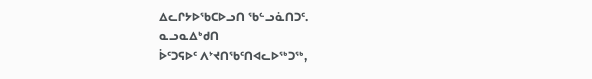ᐃᓚᒋᔭᐅᖃᑕᐅᓗᑎ ᖃᓪᓗᓈᑎᑐᑦ.
ᓇᓗᓇᐃᒃᑯᑎ
ᐆᑦᑐᕋᐅᑦ ᐱᔾᔪᑎᖃᑦᑎᐊᓚᐅᖅᑐᖅ,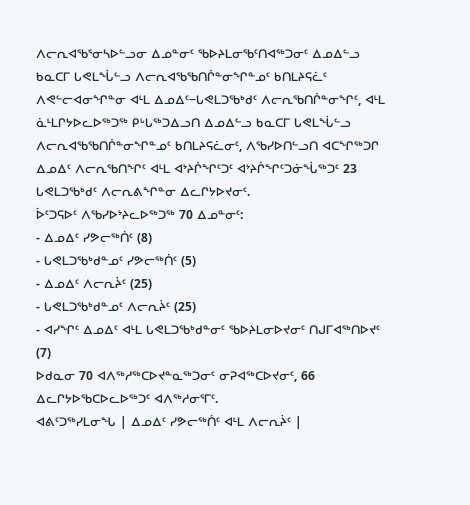ᐱᓕᕆᐊᖃᕐᓂᓴᐅᓪᓗᓂ ᐃᓄᓐᓂᑦ ᖃᐅᔨᒪᓂᖃᑦᑎᐊᖅᑐᓂᑦ ᐃᓄᐃᓪᓗ ᑲᓇᑕᒥ ᒐᕙᒪᖔᓪᓗ ᐱᓕᕆᐊᖃᖃᑎᒌᓐᓂᖏᓐᓄᑦ ᑲᑎᒪᔨᕋᓛᑦ ᐱᕙᓪᓕᐊᓂᖏᓐᓂ ᐊᒻᒪ ᐃᓄᐃᑦ−ᒐᕙᒪᑐᖃᒃᑯᑦ ᐱᓕᕆᖃᑎᒌᓐᓂᖏᑦ, ᐊᒻᒪ ᓈᒻᒪᒋᔭᐅᓚᐅᖅᑐᖅ ᑭᒡᒐᖅᑐᐃᓗᑎ ᐃᓄᐃᓪᓗ ᑲᓇᑕᒥ ᒐᕙᒪᖔᓪᓗ ᐱᓕᕆᐊᖃᖃᑎᒌᓐᓂᖏᓐᓄᑦ ᑲᑎᒪᔨᕋᓛᓂᑦ, ᐱᖃᓯᐅᑎᓪᓗᑎ ᐊᑕᖏᖅᑐᒋ ᐃᓄᐃᑦ ᐱᓕᕆᖃᑎᖏᑦ ᐊᒻᒪ ᐊᔾᔨᒌᖏᑦᑐᑦ ᐊᔾᔨᒌᖏᑦᑐᓃᖔᖅᑐᑦ 23 ᒐᕙᒪᑐᖃᒃᑯᑦ ᐱᓕᕆᕕᖏᓐᓂ ᐃᓚᒋᔭᐅᔪᓂᑦ.
ᐆᑦᑐᕋᐅᑦ ᐱᖃᓯᐅᔾᔨᓚᐅᖅᑐᖅ 70 ᐃᓄᓐᓂᑦ:
- ᐃᓄᐃᑦ ᓯᕗᓕᖅᑏᑦ (8)
- ᒐᕙᒪᑐᖃᒃᑯᓐᓄᑦ ᓯᕗᓕᖅᑏᑦ (5)
- ᐃᓄᐃᑦ ᐱᓕᕆᔩᑦ (25)
- ᒐᕙᒪᑐᖃᒃᑯᓐᓄᑦ ᐱᓕᕆᔩᑦ (25)
- ᐊᓯᖏᑦ ᐃᓄᐃᑦ ᐊᒻᒪ ᒐᕙᒪᑐᖃᒃᑯᓐᓂᑦ ᖃᐅᔨᒪᓂᐅᔪᓂᑦ ᑎᒍᒥᐊᖅᑎᐅᔪᑦ (7)
ᐅᑯᓇᓂ 70 ᐊᐱᖅᓱᖅᑕᐅᔪᓐᓇᖅᑐᓂᑦ ᓂᕈᐊᖅᑕᐅᔪᓂᑦ, 66 ᐃᓚᒋᔭᐅᖃᑕᐅᓚᐅᖅᑐᑦ ᐊᐱᖅᓱᓂᕐᒥᑦ.
ᐊᕕᑦᑐᖅᓯᒪᓂᖓ | ᐃᓄᐃᑦ ᓯᕗᓕᖅᑏᑦ ᐊᒻᒪ ᐱᓕᕆᔩᑦ |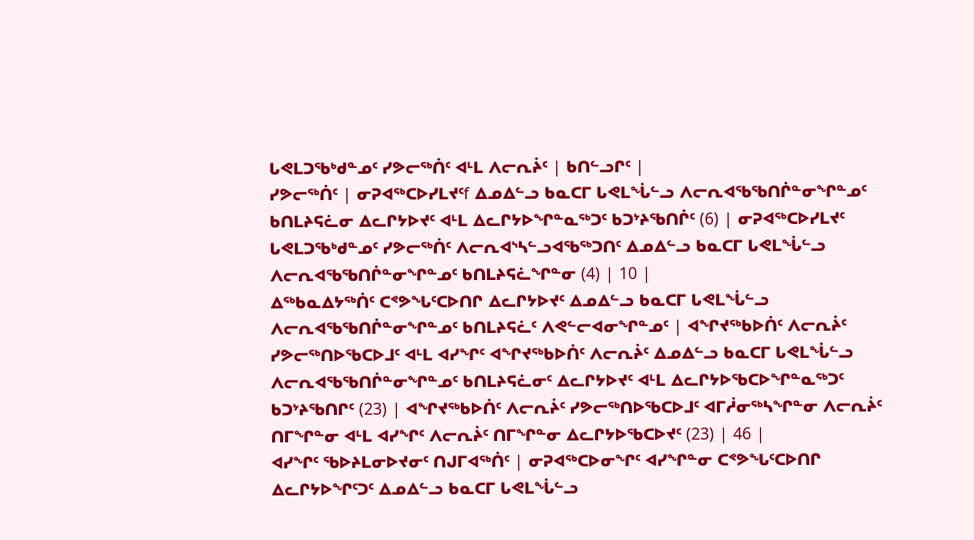ᒐᕙᒪᑐᖃᒃᑯᓐᓄᑦ ᓯᕗᓕᖅᑏᑦ ᐊᒻᒪ ᐱᓕᕆᔩᑦ | ᑲᑎᓪᓗᒋᑦ |
ᓯᕗᓕᖅᑏᑦ | ᓂᕈᐊᖅᑕᐅᓯᒪᔪᑦf ᐃᓄᐃᓪᓗ ᑲᓇᑕᒥ ᒐᕙᒪᖔᓪᓗ ᐱᓕᕆᐊᖃᖃᑎᒌᓐᓂᖏᓐᓄᑦ ᑲᑎᒪᔨᕋᓛᓂ ᐃᓚᒋᔭᐅᔪᑦ ᐊᒻᒪ ᐃᓚᒋᔭᐅᖏᓐᓇᖅᑐᑦ ᑲᑐᔾᔨᖃᑎᒌᑦ (6) | ᓂᕈᐊᖅᑕᐅᓯᒪᔪᑦ ᒐᕙᒪᑐᖃᒃᑯᓐᓄᑦ ᓯᕗᓕᖅᑏᑦ ᐱᓕᕆᐊᔅᓴᓪᓗᐊᖃᖅᑐᑎᑦ ᐃᓄᐃᓪᓗ ᑲᓇᑕᒥ ᒐᕙᒪᖔᓪᓗ ᐱᓕᕆᐊᖃᖃᑎᒌᓐᓂᖏᓐᓄᑦ ᑲᑎᒪᔨᕋᓛᖏᓐᓂ (4) | 10 |
ᐃᖅᑲᓇᐃᔭᖅᑏᑦ ᑕᕝᕗᖓᑦᑕᐅᑎᒋ ᐃᓚᒋᔭᐅᔪᑦ ᐃᓄᐃᓪᓗ ᑲᓇᑕᒥ ᒐᕙᒪᖔᓪᓗ ᐱᓕᕆᐊᖃᖃᑎᒌᓐᓂᖏᓐᓄᑦ ᑲᑎᒪᔨᕋᓛᑦ ᐱᕙᓪᓕᐊᓂᖏᓐᓄᑦ | ᐊᖏᔪᖅᑲᐅᑏᑦ ᐱᓕᕆᔩᑦ ᓯᕗᓕᖅᑎᐅᖃᑕᐅᒧᑦ ᐊᒻᒪ ᐊᓯᖏᑦ ᐊᖏᔪᖅᑲᐅᑏᑦ ᐱᓕᕆᔩᑦ ᐃᓄᐃᓪᓗ ᑲᓇᑕᒥ ᒐᕙᒪᖔᓪᓗ ᐱᓕᕆᐊᖃᖃᑎᒌᓐᓂᖏᓐᓄᑦ ᑲᑎᒪᔨᕋᓛᓂᑦ ᐃᓚᒋᔭᐅᔪᑦ ᐊᒻᒪ ᐃᓚᒋᔭᐅᖃᑕᐅᖏᓐᓇᖅᑐᑦ ᑲᑐᔾᔨᖃᑎᒋᑦ (23) | ᐊᖏᔪᖅᑲᐅᑏᑦ ᐱᓕᕆᔩᑦ ᓯᕗᓕᖅᑎᐅᖃᑕᐅᒧᑦ ᐊᒥᓲᓂᖅᓴᖏᓐᓂ ᐱᓕᕆᔩᑦ ᑎᒥᖏᓐᓂ ᐊᒻᒪ ᐊᓯᖏᑦ ᐱᓕᕆᔩᑦ ᑎᒥᖏᓐᓂ ᐃᓚᒋᔭᐅᖃᑕᐅᔪᑦ (23) | 46 |
ᐊᓯᖏᑦ ᖃᐅᔨᒪᓂᐅᔪᓂᑦ ᑎᒍᒥᐊᖅᑏᑦ | ᓂᕈᐊᖅᑕᐅᓂᖏᑦ ᐊᓯᖏᓐᓂ ᑕᕝᕗᖓᑦᑕᐅᑎᒋ ᐃᓚᒋᔭᐅᖏᑦᑐᑦ ᐃᓄᐃᓪᓗ ᑲᓇᑕᒥ ᒐᕙᒪᖔᓪᓗ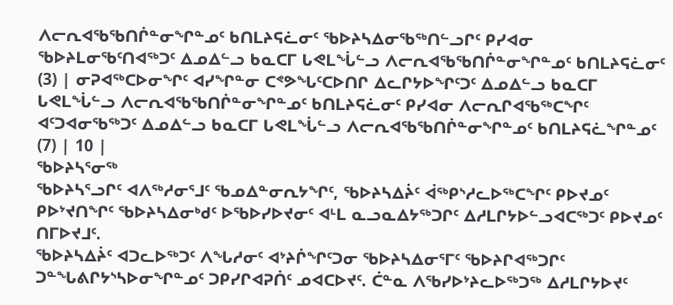ᐱᓕᕆᐊᖃᖃᑎᒌᓐᓂᖏᓐᓄᑦ ᑲᑎᒪᔨᕋᓛᓂᑦ ᖃᐅᔨᓴᐃᓂᖃᖅᑎᓪᓗᒋᑦ ᑭᓯᐊᓂ ᖃᐅᔨᒪᓂᖃᑦᑎᐊᖅᑐᑦ ᐃᓄᐃᓪᓗ ᑲᓇᑕᒥ ᒐᕙᒪᖔᓪᓗ ᐱᓕᕆᐊᖃᖃᑎᒌᓐᓂᖏᓐᓄᑦ ᑲᑎᒪᔨᕋᓛᓂᑦ (3) | ᓂᕈᐊᖅᑕᐅᓂᖏᑦ ᐊᓯᖏᓐᓂ ᑕᕝᕗᖓᑦᑕᐅᑎᒋ ᐃᓚᒋᔭᐅᖏᑦᑐᑦ ᐃᓄᐃᓪᓗ ᑲᓇᑕᒥ ᒐᕙᒪᖔᓪᓗ ᐱᓕᕆᐊᖃᖃᑎᒌᓐᓂᖏᓐᓄᑦ ᑲᑎᒪᔨᕋᓛᓂᑦ ᑭᓯᐊᓂ ᐱᓕᕆᒋᐊᖃᖅᑕᖏᑦ ᐊᑦᑐᐊᓂᖃᖅᑐᑦ ᐃᓄᐃᓪᓗ ᑲᓇᑕᒥ ᒐᕙᒪᖔᓪᓗ ᐱᓕᕆᐊᖃᖃᑎᒌᓐᓂᖏᓐᓄᑦ ᑲᑎᒪᔨᕋᓛᖏᓐᓄᑦ (7) | 10 |
ᖃᐅᔨᓴᕐᓂᖅ
ᖃᐅᔨᓴᕐᓗᒋᑦ ᐊᐱᖅᓱᓂᕐᒧᑦ ᖃᓄᐃᓐᓂᕆᔭᖏᑦ, ᖃᐅᔨᓴᐃᔩᑦ ᐋᖅᑭᔅᓱᓚᐅᖅᑕᖏᑦ ᑭᐅᔪᓄᑦ ᑭᐅᔾᔪᑎᖏᑦ ᖃᐅᔨᓴᐃᓂᒃᑯᑦ ᐅᖃᐅᓯᐅᔪᓂᑦ ᐊᒻᒪ ᓇᓗᓇᐃᔭᖅᑐᒋᑦ ᐃᓱᒪᒋᔭᐅᓪᓗᐊᑕᖅᑐᑦ ᑭᐅᔪᓄᑦ ᑎᒥᐅᔪᒧᑦ.
ᖃᐅᔨᓴᐃᔩᑦ ᐊᑐᓚᐅᖅᑐᑦ ᐱᖓᓱᓂᑦ ᐊᔾᔨᒌᖏᑦᑐᓂ ᖃᐅᔨᓴᐃᓂᕐᒥᑦ ᖃᐅᔨᒋᐊᖅᑐᒋᑦ ᑐᓐᖓᕕᒋᔭᔅᓴᐅᓂᖏᓐᓄᑦ ᑐᑭᓯᒋᐊᕈᑏᑦ ᓄᐊᑕᐅᔪᑦ. ᑖᓐᓇ ᐱᖃᓯᐅᔾᔨᓚᐅᖅᑐᖅ ᐃᓱᒪᒋᔭᐅᔪᑦ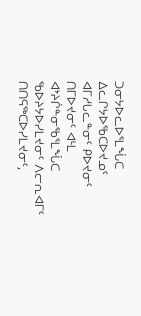ᑐᓂᔭᐅᓚᐅᕐᒪᖔᑕ ᐃᓚᒋᔭᐅᖃᑕᐅᔪᓄᑦ ᐊᒥᓱᒐᓚᓐᓂᑦ ᑭᐅᔪᓂᑦ ᑎᒥᐅᔪᓂᑦ ᐊᒻᒪ ᐊᔾᔨᒌᓐᓂᖃᕐᒪᖔᑕ ᖃᐅᔨᔭᐅᓯᒪᔪᓂᑦ ᐱᓕᕆᐊᒥᑦ ᑎᑎᕋᖅᑕᐅᓯᒪᔪᓂᑦ,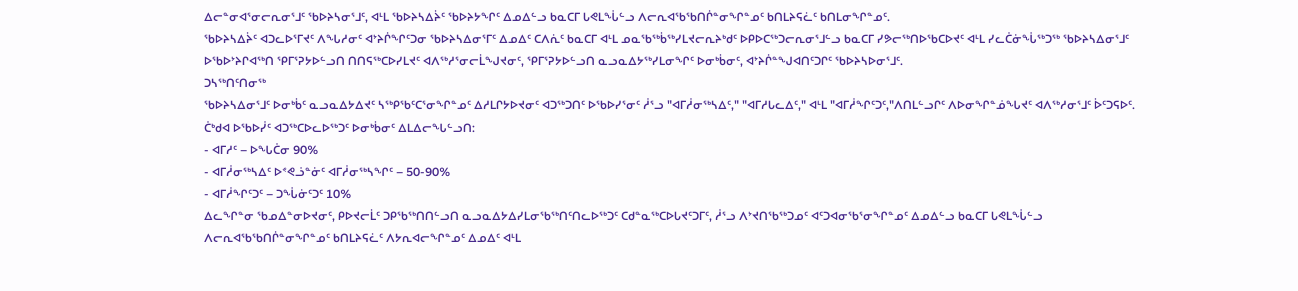ᐃᓕᓐᓂᐊᕐᓂᓕᕆᓂᕐᒧᑦ ᖃᐅᔨᓴᓂᕐᒧᑦ, ᐊᒻᒪ ᖃᐅᔨᓴᐃᔩᑦ ᖃᐅᔨᔭᖏᑦ ᐃᓄᐃᓪᓗ ᑲᓇᑕᒥ ᒐᕙᒪᖔᓪᓗ ᐱᓕᕆᐊᖃᖃᑎᒌᓐᓂᖏᓐᓄᑦ ᑲᑎᒪᔨᕋᓛᑦ ᑲᑎᒪᓂᖏᓐᓄᑦ.
ᖃᐅᔨᓴᐃᔩᑦ ᐊᑐᓚᐅᕐᒥᔪᑦ ᐱᖓᓱᓂᑦ ᐊᔾᔨᒌᖏᑦᑐᓂ ᖃᐅᔨᓴᐃᓂᕐᒥᑦ ᐃᓄᐃᑦ ᑕᐱᕇᑦ ᑲᓇᑕᒥ ᐊᒻᒪ ᓄᓇᖃᖅᑳᖅᓯᒪᔪᓕᕆᔨᒃᑯᑦ ᐅᑭᐅᑕᖅᑐᓕᕆᓂᕐᒧᓪᓗ ᑲᓇᑕᒥ ᓯᕗᓕᖅᑎᐅᖃᑕᐅᔪᑦ ᐊᒻᒪ ᓯᓚᑖᓃᖔᖅᑐᖅ ᖃᐅᔨᓴᐃᓂᕐᒧᑦ ᐅᖃᐅᔾᔨᒋᐊᖅᑎ ᕿᒥᕐᕈᔭᐅᓪᓗᑎ ᑎᑎᕋᖅᑕᐅᓯᒪᔪᑦ ᐊᐱᖅᓱᕐᓂᓕᒫᖑᔪᓂᑦ, ᕿᒥᕐᕈᔭᐅᓪᓗᑎ ᓇᓗᓇᐃᔭᖅᓯᒪᓂᖏᑦ ᐅᓂᒃᑳᓂᑦ, ᐊᔾᔨᒌᓐᖑᐊᑎᑦᑐᒋᑦ ᖃᐅᔨᓴᐅᓂᕐᒧᑦ.
ᑐᓴᖅᑎᑦᑎᓂᖅ
ᖃᐅᔨᓴᐃᓂᕐᒧᑦ ᐅᓂᒃᑳᑦ ᓇᓗᓇᐃᔭᐃᔪᑦ ᓴᖅᑭᖃᑦᑕᕐᓂᖏᓐᓄᑦ ᐃᓱᒪᒋᔭᐅᔪᓂᑦ ᐊᑐᖅᑐᑎᑦ ᐅᖃᐅᓯᕐᓂᑦ ᓲᕐᓗ "ᐊᒥᓲᓂᖅᓴᐃᑦ," "ᐊᒥᓱᒐᓚᐃᑦ," ᐊᒻᒪ "ᐊᒥᓲᖏᑦᑐᑦ,"ᐱᑎᒪᓪᓗᒋᑦ ᐱᐅᓂᖏᓐᓅᖓᔪᑦ ᐊᐱᖅᓱᓂᕐᒧᑦ ᐆᑦᑐᕋᐅᑦ. ᑖᒃᑯᐊ ᐅᖃᐅᓰᑦ ᐊᑐᖅᑕᐅᓚᐅᖅᑐᑦ ᐅᓂᒃᑳᓂᑦ ᐃᒪᐃᓕᖓᓪᓗᑎ:
- ᐊᒥᓱᑦ – ᐅᖓᑖᓂ 90%
- ᐊᒥᓲᓂᖅᓴᐃᑦ ᐅᕝᕙᓘᓐᓃᑦ ᐊᒥᓲᓂᖅᓴᖏᑦ – 50-90%
- ᐊᒥᓲᖏᑦᑐᑦ – ᑐᖔᓃᑦᑐᑦ 10%
ᐃᓚᖏᓐᓂ ᖃᓄᐃᓐᓂᐅᔪᓂᑦ, ᑭᐅᔪᓕᒫᑦ ᑐᑭᖃᖅᑎᑎᓪᓗᑎ ᓇᓗᓇᐃᔭᐃᓯᒪᓂᖃᖅᑎᑦᑎᓚᐅᖅᑐᑦ ᑕᑯᓐᓇᖅᑕᐅᒐᔪᑦᑐᒥᑦ, ᓲᕐᓗ ᐱᔾᔪᑎᖃᖅᑐᓄᑦ ᐊᑦᑐᐊᓂᖃᕐᓂᖏᓐᓄᑦ ᐃᓄᐃᓪᓗ ᑲᓇᑕᒥ ᒐᕙᒪᖔᓪᓗ ᐱᓕᕆᐊᖃᖃᑎᒌᓐᓂᖏᓐᓄᑦ ᑲᑎᒪᔨᕋᓛᑦ ᐱᔭᕆᐊᓕᖏᓐᓄᑦ ᐃᓄᐃᑦ ᐊᒻᒪ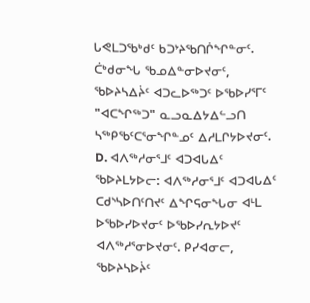ᒐᕙᒪᑐᖃᒃᑯᑦ ᑲᑐᔾᔨᖃᑎᒌᖏᓐᓂᑦ. ᑖᒃᑯᓂᖓ ᖃᓄᐃᓐᓂᐅᔪᓂᑦ, ᖃᐅᔨᓴᐃᔩᑦ ᐊᑐᓚᐅᖅᑐᑦ ᐅᖃᐅᓯᕐᒥᑦ "ᐊᑕᖏᖅᑐ" ᓇᓗᓇᐃᔭᐃᓪᓗᑎ ᓴᖅᑭᖃᑦᑕᕐᓂᖏᓐᓄᑦ ᐃᓱᒪᒋᔭᐅᔪᓂᑦ.
D. ᐊᐱᖅᓱᓂᕐᒧᑦ ᐊᑐᐊᒐᐃᑦ
ᖃᐅᔨᒪᔭᐅᓕ: ᐊᐱᖅᓱᓂᕐᒧᑦ ᐊᑐᐊᒐᐃᑦ ᑕᑯᔅᓴᐅᑎᑦᑎᔪᑦ ᐃᖏᕋᓂᖓᓂ ᐊᒻᒪ ᐅᖃᐅᓯᐅᔪᓂᑦ ᐅᖃᐅᓯᕆᔭᐅᔪᑦ ᐊᐱᖅᓱᕐᓂᐅᔪᓂᑦ. ᑭᓯᐊᓂᓕ, ᖃᐅᔨᓴᐅᔩᑦ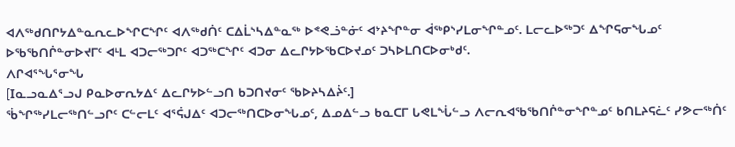ᐊᐱᖅᑯᑎᒋᔭᐃᓐᓇᕆᓚᐅᖏᑕᖏᑦ ᐊᐱᖅᑯᑏᑦ ᑕᐃᒫᔅᓴᐃᓐᓇᖅ ᐅᕝᕙᓘᓐᓃᑦ ᐊᔾᔨᖏᓐᓂ ᐋᖅᑭᔅᓯᒪᓂᖏᓐᓄᑦ. ᒪᓕᓚᐅᖅᑐᑦ ᐃᖏᕋᓂᖓᓄᑦ ᐅᖃᖃᑎᒌᓐᓂᐅᔪᒥᑦ ᐊᒻᒪ ᐊᑐᓕᖅᑐᒋᑦ ᐊᑐᖅᑕᖏᑦ ᐊᑐᓂ ᐃᓚᒋᔭᐅᖃᑕᐅᔪᓄᑦ ᑐᓴᐅᒪᑎᑕᐅᓂᒃᑯᑦ.
ᐱᒋᐊᕐᖓᕐᓂᖓ
[Iᓇᓗᓇᐃᕐᓗᒍ ᑭᓇᐅᓂᕆᔭᐃᑦ ᐃᓚᒋᔭᐅᓪᓗᑎ ᑲᑐᑎᔪᓂᑦ ᖃᐅᔨᓴᐃᔩᑦ.]
ᖄᖏᖅᓯᒪᓕᖅᑎᓪᓗᒋᑦ ᑕᓪᓕᒪᑦ ᐊᕐᕌᒍᐃᑦ ᐊᑐᓕᖅᑎᑕᐅᓂᖓᓄᑦ, ᐃᓄᐃᓪᓗ ᑲᓇᑕᒥ ᒐᕙᒪᖔᓪᓗ ᐱᓕᕆᐊᖃᖃᑎᒌᓐᓂᖏᓐᓄᑦ ᑲᑎᒪᔨᕋᓛᑦ ᓯᕗᓕᖅᑏᑦ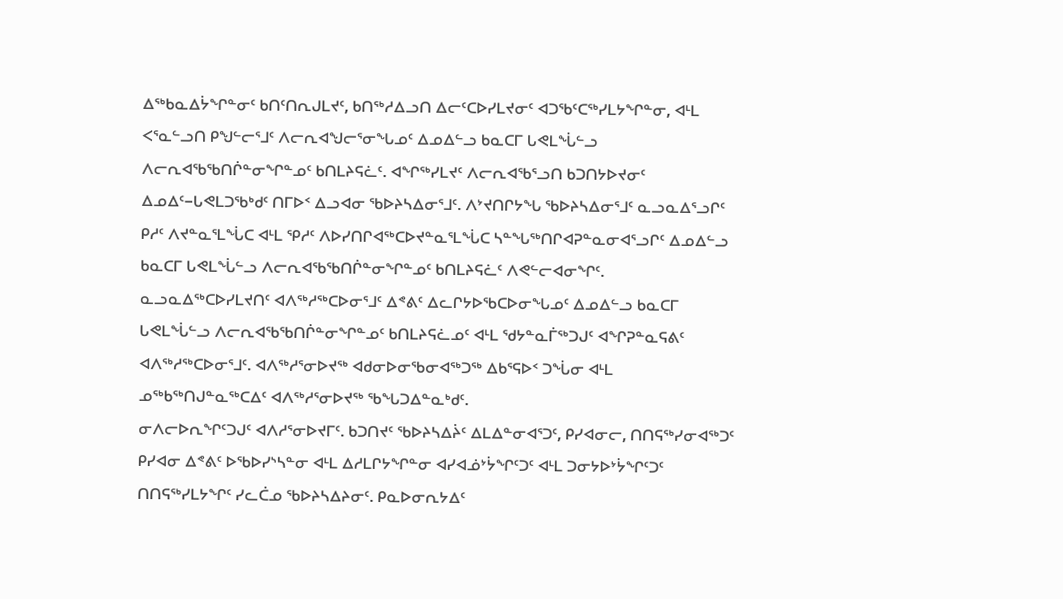ᐃᖅᑲᓇᐃᔮᖏᓐᓂᑦ ᑲᑎᑦᑎᕆᒍᒪᔪᑦ, ᑲᑎᖅᓱᐃᓗᑎ ᐃᓕᑦᑕᐅᓯᒪᔪᓂᑦ ᐊᑐᖃᑦᑕᖅᓯᒪᔭᖏᓐᓂ, ᐊᒻᒪ ᐸᕐᓇᓪᓗᑎ ᑭᖑᓪᓕᕐᒧᑦ ᐱᓕᕆᐊᖑᓕᕐᓂᖓᓄᑦ ᐃᓄᐃᓪᓗ ᑲᓇᑕᒥ ᒐᕙᒪᖔᓪᓗ ᐱᓕᕆᐊᖃᖃᑎᒌᓐᓂᖏᓐᓄᑦ ᑲᑎᒪᔨᕋᓛᑦ. ᐊᖏᖅᓯᒪᔪᑦ ᐱᓕᕆᐊᖃᕐᓗᑎ ᑲᑐᑎᔭᐅᔪᓂᑦ ᐃᓄᐃᑦ−ᒐᕙᒪᑐᖃᒃᑯᑦ ᑎᒥᐅᑉ ᐃᓗᐊᓂ ᖃᐅᔨᓴᐃᓂᕐᒧᑦ. ᐱᔾᔪᑎᒋᔭᖓ ᖃᐅᔨᓴᐃᓂᕐᒧᑦ ᓇᓗᓇᐃᕐᓗᒋᑦ ᑭᓱᑦ ᐱᔪᓐᓇᕐᒪᖔᑕ ᐊᒻᒪ ᕿᓱᑦ ᐱᐅᓯᑎᒋᐊᖅᑕᐅᔪᓐᓇᕐᒪᖔᑕ ᓴᓐᖓᖅᑎᒋᐊᕈᓐᓇᓂᐊᕐᓗᒋᑦ ᐃᓄᐃᓪᓗ ᑲᓇᑕᒥ ᒐᕙᒪᖔᓪᓗ ᐱᓕᕆᐊᖃᖃᑎᒌᓐᓂᖏᓐᓄᑦ ᑲᑎᒪᔨᕋᓛᑦ ᐱᕙᓪᓕᐊᓂᖏᑦ.
ᓇᓗᓇᐃᖅᑕᐅᓯᒪᔪᑎᑦ ᐊᐱᖅᓱᖅᑕᐅᓂᕐᒧᑦ ᐃᕝᕕᑦ ᐃᓚᒋᔭᐅᖃᑕᐅᓂᖓᓄᑦ ᐃᓄᐃᓪᓗ ᑲᓇᑕᒥ ᒐᕙᒪᖔᓪᓗ ᐱᓕᕆᐊᖃᖃᑎᒌᓐᓂᖏᓐᓄᑦ ᑲᑎᒪᔨᕋᓛᓄᑦ ᐊᒻᒪ ᖁᔭᓐᓇᒦᖅᑐᒍᑦ ᐊᖏᕈᓐᓇᕋᕕᑦ ᐊᐱᖅᓱᖅᑕᐅᓂᕐᒧᑦ. ᐊᐱᖅᓱᕐᓂᐅᔪᖅ ᐊᑯᓂᐅᓂᖃᓂᐊᖅᑐᖅ ᐃᑲᕐᕋᐅᑉ ᑐᖔᓂ ᐊᒻᒪ ᓄᖅᑲᖅᑎᒍᓐᓇᖅᑕᐃᑦ ᐊᐱᖅᓱᕐᓂᐅᔪᖅ ᖃᖓᑐᐃᓐᓇᒃᑯᑦ.
ᓂᐱᓕᐅᕆᖏᑦᑐᒍᑦ ᐊᐱᓱᕐᓂᐅᔪᒥᑦ. ᑲᑐᑎᔪᑦ ᖃᐅᔨᓴᐃᔩᑦ ᐃᒪᐃᓐᓂᐊᕐᑐᑦ, ᑭᓯᐊᓂᓕ, ᑎᑎᕋᖅᓯᓂᐊᖅᑐᑦ ᑭᓯᐊᓂ ᐃᕝᕕᑦ ᐅᖃᐅᓯᔅᓴᓐᓂ ᐊᒻᒪ ᐃᓱᒪᒋᔭᖏᓐᓂ ᐊᓯᐊᓅᔾᔮᖏᑦᑐᑦ ᐊᒻᒪ ᑐᓂᔭᐅᔾᔮᖏᑦᑐᑦ ᑎᑎᕋᖅᓯᒪᔭᖏᑦ ᓯᓚᑖᓄ ᖃᐅᔨᓴᐃᔨᓂᑦ. ᑭᓇᐅᓂᕆᔭᐃᑦ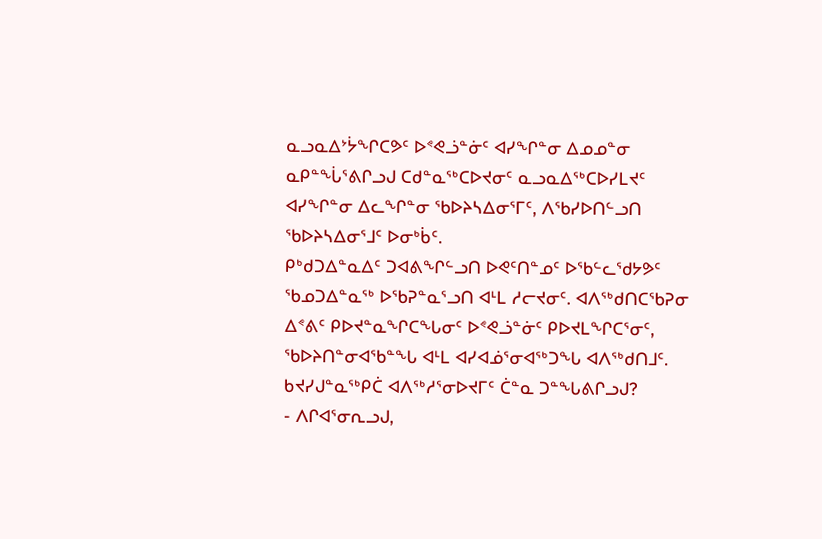ᓇᓗᓇᐃᔾᔮᖏᑕᕗᑦ ᐅᕝᕙᓘᓐᓃᑦ ᐊᓯᖏᓐᓂ ᐃᓄᓄᓐᓂ ᓇᑭᓐᖔᕐᕕᒋᓗᒍ ᑕᑯᓐᓇᖅᑕᐅᔪᓂᑦ ᓇᓗᓇᐃᖅᑕᐅᓯᒪᔪᑦ ᐊᓯᖏᓐᓂ ᐃᓚᖏᓐᓂ ᖃᐅᔨᓴᐃᓂᕐᒥᑦ, ᐱᖃᓯᐅᑎᓪᓗᑎ ᖃᐅᔨᓴᐃᓂᕐᒧᑦ ᐅᓂᒃᑳᑦ.
ᑭᒃᑯᑐᐃᓐᓇᐃᑦ ᑐᐊᕕᖏᓪᓗᑎ ᐅᕙᑦᑎᓐᓄᑦ ᐅᖃᓪᓚᖁᔭᕗᑦ ᖃᓄᑐᐃᓐᓇᖅ ᐅᖃᕈᓐᓇᕐᓗᑎ ᐊᒻᒪ ᓱᓕᔪᓂᑦ. ᐊᐱᖅᑯᑎᑕᖃᕈᓂ ᐃᕝᕕᑦ ᑭᐅᔪᓐᓇᖏᑕᖓᓂᑦ ᐅᕝᕙᓘᓐᓃᑦ ᑭᐅᔪᒪᖏᑕᕐᓂᑦ, ᖃᐅᔨᑎᓐᓂᐊᖃᓐᖓ ᐊᒻᒪ ᐊᓯᐊᓅᕐᓂᐊᖅᑐᖓ ᐊᐱᖅᑯᑎᒧᑦ. ᑲᔪᓯᒍᓐᓇᖅᑭᑖ ᐊᐱᖅᓱᕐᓂᐅᔪᒥᑦ ᑖᓐᓇ ᑐᓐᖓᕕᒋᓗᒍ?
- ᐱᒋᐊᕐᓂᕆᓗᒍ,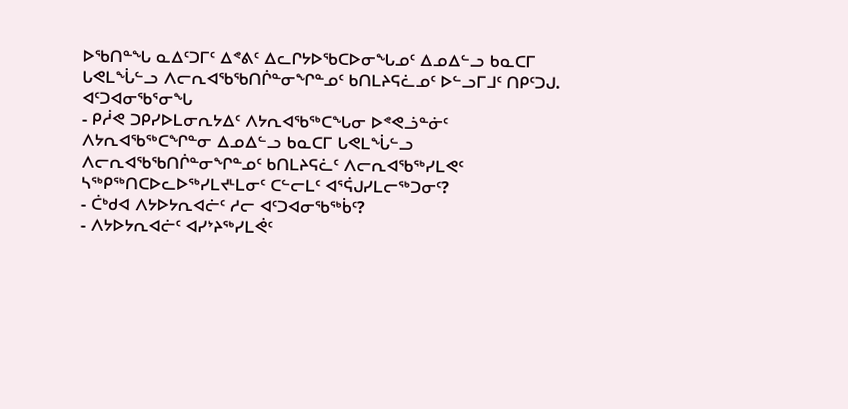ᐅᖃᑎᓐᖓ ᓇᐃᑦᑐᒥᑦ ᐃᕝᕕᑦ ᐃᓚᒋᔭᐅᖃᑕᐅᓂᖓᓄᑦ ᐃᓄᐃᓪᓗ ᑲᓇᑕᒥ ᒐᕙᒪᖔᓪᓗ ᐱᓕᕆᐊᖃᖃᑎᒌᓐᓂᖏᓐᓄᑦ ᑲᑎᒪᔨᕋᓛᓄᑦ ᐅᓪᓗᒥᒧᑦ ᑎᑭᑦᑐᒍ.
ᐊᑦᑐᐊᓂᖃᕐᓂᖓ
- ᑭᓲᕙ ᑐᑭᓯᐅᒪᓂᕆᔭᐃᑦ ᐱᔭᕆᐊᖃᖅᑕᖓᓂ ᐅᕝᕙᓘᓐᓃᑦ ᐱᔭᕆᐊᖃᖅᑕᖏᓐᓂ ᐃᓄᐃᓪᓗ ᑲᓇᑕᒥ ᒐᕙᒪᖔᓪᓗ ᐱᓕᕆᐊᖃᖃᑎᒌᓐᓂᖏᓐᓄᑦ ᑲᑎᒪᔨᕋᓛᑦ ᐱᓕᕆᐊᖃᖅᓯᒪᕙᑦ ᓴᖅᑭᖅᑎᑕᐅᓚᐅᖅᓯᒪᔪᒻᒪᓂᑦ ᑕᓪᓕᒪᑦ ᐊᕐᕌᒍᓯᒪᓕᖅᑐᓂᑦ?
- ᑖᒃᑯᐊ ᐱᔭᐅᔭᕆᐊᓖᑦ ᓱᓕ ᐊᑦᑐᐊᓂᖃᖅᑳᑦ?
- ᐱᔭᐅᔭᕆᐊᓖᑦ ᐊᓯᔾᔨᖅᓯᒪᕚᑦ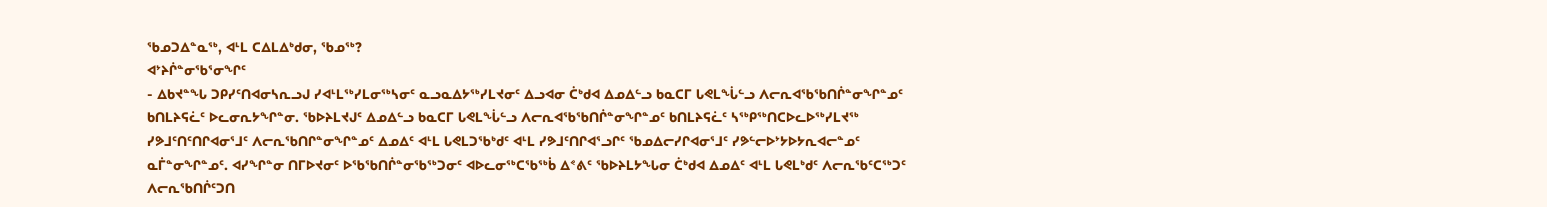ᖃᓄᑐᐃᓐᓇᖅ, ᐊᒻᒪ ᑕᐃᒪᐃᒃᑯᓂ, ᖃᓄᖅ?
ᐊᔾᔨᒌᓐᓂᖃᕐᓂᖏᑦ
- ᐃᑲᔪᓐᖓ ᑐᑭᓯᑦᑎᐊᓂᓴᕆᓗᒍ ᓯᐊᒻᒪᖅᓯᒪᓂᖅᓴᓂᑦ ᓇᓗᓇᐃᔭᖅᓯᒪᔪᓂᑦ ᐃᓗᐊᓂ ᑖᒃᑯᐊ ᐃᓄᐃᓪᓗ ᑲᓇᑕᒥ ᒐᕙᒪᖔᓪᓗ ᐱᓕᕆᐊᖃᖃᑎᒌᓐᓂᖏᓐᓄᑦ ᑲᑎᒪᔨᕋᓛᑦ ᐅᓚᓂᕆᔭᖏᓐᓂ. ᖃᐅᔨᒪᔪᒍᑦ ᐃᓄᐃᓪᓗ ᑲᓇᑕᒥ ᒐᕙᒪᖔᓪᓗ ᐱᓕᕆᐊᖃᖃᑎᒌᓐᓂᖏᓐᓄᑦ ᑲᑎᒪᔨᕋᓛᑦ ᓴᖅᑭᖅᑎᑕᐅᓚᐅᖅᓯᒪᔪᖅ ᓯᕗᒧᑦᑎᑦᑎᒋᐊᓂᕐᒧᑦ ᐱᓕᕆᖃᑎᒋᓐᓂᖏᓐᓄᑦ ᐃᓄᐃᑦ ᐊᒻᒪ ᒐᕙᒪᑐᖃᒃᑯᑦ ᐊᒻᒪ ᓯᕗᒧᑦᑎᒋᐊᕐᓗᒋᑦ ᖃᓄᐃᓕᓯᒋᐊᓂᕐᒧᑦ ᓯᕗᓪᓕᐅᔾᔭᐅᔭᕆᐊᓕᓐᓄᑦ ᓇᒦᓐᓂᖏᓐᓄᑦ. ᐊᓯᖏᓐᓂ ᑎᒥᐅᔪᓂᑦ ᐅᖃᖃᑎᒌᓐᓂᖃᖅᑐᓂᑦ ᐊᐅᓚᓂᖅᑕᖃᖅᑳ ᐃᕝᕕᑦ ᖃᐅᔨᒪᔭᖓᓂ ᑖᒃᑯᐊ ᐃᓄᐃᑦ ᐊᒻᒪ ᒐᕙᒪᒃᑯᑦ ᐱᓕᕆᖃᑦᑕᖅᑐᑦ ᐱᓕᕆᖃᑎᒌᑦᑐᑎ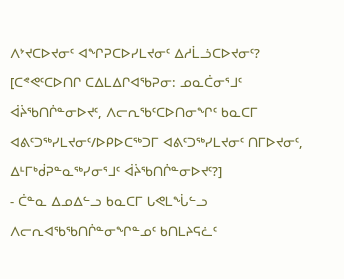ᐱᔾᔪᑕᐅᔪᓂᑦ ᐊᖏᕈᑕᐅᓯᒪᔪᓂᑦ ᐃᓱᒫᓘᑕᐅᔪᓂᑦ? [ᑕᕝᕙᑦᑕᐅᑎᒋ ᑕᐃᒪᐃᒋᐊᖃᕈᓂ: ᓄᓇᑖᓂᕐᒧᑦ ᐋᔩᖃᑎᒌᓐᓂᐅᔪᑦ, ᐱᓕᕆᖃᑦᑕᐅᑎᓂᖏᑦ ᑲᓇᑕᒥ ᐊᕕᑦᑐᖅᓯᒪᔪᓂᑦ/ᐅᑭᐅᑕᖅᑐᒥ ᐊᕕᑦᑐᖅᓯᒪᔪᓂᑦ ᑎᒥᐅᔪᓂᑦ, ᐃᒻᒥᒃᑰᕈᓐᓇᖅᓯᓂᕐᒧᑦ ᐋᔩᖃᑎᒌᓐᓂᐅᔪᑦ?]
- ᑖᓐᓇ ᐃᓄᐃᓪᓗ ᑲᓇᑕᒥ ᒐᕙᒪᖔᓪᓗ ᐱᓕᕆᐊᖃᖃᑎᒌᓐᓂᖏᓐᓄᑦ ᑲᑎᒪᔨᕋᓛᑦ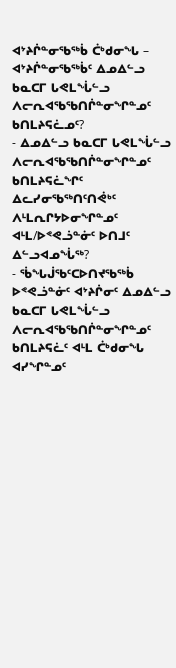ᐊᔾᔨᒌᓐᓂᖃᖅᑳ ᑖᒃᑯᓂᖓ – ᐊᔾᔨᒌᓐᓂᖃᖅᑳᑦ ᐃᓄᐃᓪᓗ ᑲᓇᑕᒥ ᒐᕙᒪᖔᓪᓗ ᐱᓕᕆᐊᖃᖃᑎᒌᓐᓂᖏᓐᓄᑦ ᑲᑎᒪᔨᕋᓛᓄᑦ?
- ᐃᓄᐃᓪᓗ ᑲᓇᑕᒥ ᒐᕙᒪᖔᓪᓗ ᐱᓕᕆᐊᖃᖃᑎᒌᓐᓂᖏᓐᓄᑦ ᑲᑎᒪᔨᕋᓛᖏᑦ ᐃᓚᓯᓂᖃᖅᑎᑦᑎᕚᒃᑦ ᐱᒻᒪᕆᒋᔭᐅᓂᖏᓐᓄᑦ ᐊᒻᒪ/ᐅᕝᕙᓘᓐᓃᑦ ᐅᑎᒧᑦ ᐃᓪᓗᐊᓄᖔᖅ?
- ᖄᖓᒎᖃᑦᑕᐅᑎᔪᖃᖅᑳ ᐅᕝᕙᓘᓐᓃᑦ ᐊᔾᔨᒌᓂᑦ ᐃᓄᐃᓪᓗ ᑲᓇᑕᒥ ᒐᕙᒪᖔᓪᓗ ᐱᓕᕆᐊᖃᖃᑎᒌᓐᓂᖏᓐᓄᑦ ᑲᑎᒪᔨᕋᓛᑦ ᐊᒻᒪ ᑖᒃᑯᓂᖓ ᐊᓯᖏᓐᓄᑦ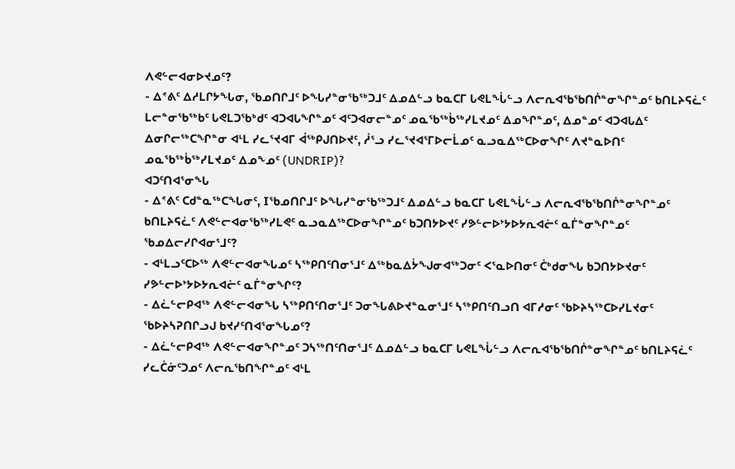ᐱᕙᓪᓕᐊᓂᐅᔪᓄᑦ?
- ᐃᕝᕕᑦ ᐃᓱᒪᒋᔭᖓᓂ, ᖃᓄᑎᒋᒧᑦ ᐅᖓᓯᓐᓂᖃᖅᑐᒧᑦ ᐃᓄᐃᓪᓗ ᑲᓇᑕᒥ ᒐᕙᒪᖔᓪᓗ ᐱᓕᕆᐊᖃᖃᑎᒌᓐᓂᖏᓐᓄᑦ ᑲᑎᒪᔨᕋᓛᑦ ᒪᓕᓐᓂᖃᖅᑲᑦ ᒐᕙᒪᑐᖃᒃᑯᑦ ᐊᑐᐊᒐᖏᓐᓄᑦ ᐊᑦᑐᐊᓂᓕᓐᓄᑦ ᓄᓇᖃᖅᑳᖅᓯᒪᔪᓄᑦ ᐃᓄᖏᓐᓄᑦ, ᐃᓄᓐᓄᑦ ᐊᑐᐊᒐᐃᑦ ᐃᓂᒋᓕᖅᑕᖏᓐᓂ ᐊᒻᒪ ᓯᓚᕐᔪᐊᒥ ᐋᖅᑭᒍᑎᐅᔪᑦ, ᓲᕐᓗ ᓯᓚᕐᔪᐊᕐᒥᐅᓕᒫᓄᑦ ᓇᓗᓇᐃᖅᑕᐅᓂᖏᑦ ᐱᔪᓐᓇᐅᑎᑦ ᓄᓇᖃᖅᑳᖅᓯᒪᔪᓄᑦ ᐃᓄᖕᓄᑦ (UNDRIP)?
ᐊᑐᑦᑎᐊᕐᓂᖓ
- ᐃᕝᕕᑦ ᑕᑯᓐᓇᖅᑕᖓᓂᑦ, Iᖃᓄᑎᒋᒧᑦ ᐅᖓᓯᓐᓂᖃᖅᑐᒧᑦ ᐃᓄᐃᓪᓗ ᑲᓇᑕᒥ ᒐᕙᒪᖔᓪᓗ ᐱᓕᕆᐊᖃᖃᑎᒌᓐᓂᖏᓐᓄᑦ ᑲᑎᒪᔨᕋᓛᑦ ᐱᕙᓪᓕᐊᓂᖃᖅᓯᒪᕙᑦ ᓇᓗᓇᐃᖅᑕᐅᓂᖏᓐᓄᑦ ᑲᑐᑎᔭᐅᔪᑦ ᓯᕗᓪᓕᐅᔾᔭᐅᔭᕆᐊᓖᑦ ᓇᒦᓐᓂᖏᓐᓄᑦ ᖃᓄᐃᓕᓯᒋᐊᓂᕐᒧᑦ?
- ᐊᒻᒪᓗᑦᑕᐅᖅ ᐱᕙᓪᓕᐊᓂᖓᓄᑦ ᓴᖅᑭᑎᑦᑎᓂᕐᒧᑦ ᐃᖅᑲᓇᐃᔮᖑᓂᐊᖅᑐᓂᑦ ᐸᕐᓇᐅᑎᓂᑦ ᑖᒃᑯᓂᖓ ᑲᑐᑎᔭᐅᔪᓂᑦ ᓯᕗᓪᓕᐅᔾᔭᐅᔭᕆᐊᓖᑦ ᓇᒦᓐᓂᖏᑦ?
- ᐃᓛᓪᓕᑭᐊᖅ ᐱᕙᓪᓕᐊᓂᖓ ᓴᖅᑭᑎᑦᑎᓂᕐᒧᑦ ᑐᓂᖓᕕᐅᔪᓐᓇᓂᕐᒧᑦ ᓴᖅᑭᑎᑦᑎᓗᑎ ᐊᒥᓱᓂᑦ ᖃᐅᔨᓴᖅᑕᐅᓯᒪᔪᓂᑦ ᖃᐅᔨᓴᕈᑎᒋᓗᒍ ᑲᔪᓯᑦᑎᐊᕐᓂᖓᓄᑦ?
- ᐃᓛᓪᓕᑭᐊᖅ ᐱᕙᓪᓕᐊᓂᖏᓐᓄᑦ ᑐᓴᖅᑎᑦᑎᓂᕐᒧᑦ ᐃᓄᐃᓪᓗ ᑲᓇᑕᒥ ᒐᕙᒪᖔᓪᓗ ᐱᓕᕆᐊᖃᖃᑎᒌᓐᓂᖏᓐᓄᑦ ᑲᑎᒪᔨᕋᓛᑦ ᓯᓚᑖᓃᑦᑐᓄᑦ ᐱᓕᕆᖃᑎᖏᓐᓄᑦ ᐊᒻᒪ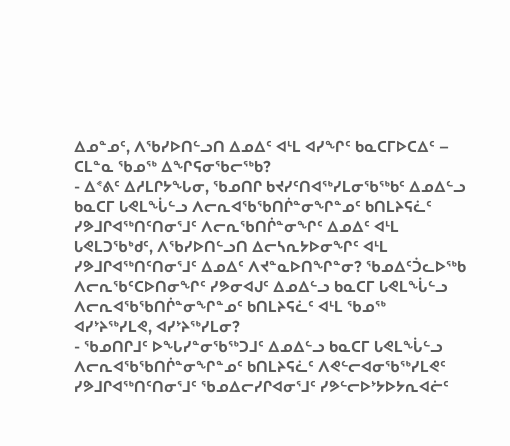ᐃᓄᓐᓄᑦ, ᐱᖃᓯᐅᑎᓪᓗᑎ ᐃᓄᐃᑦ ᐊᒻᒪ ᐊᓯᖏᑦ ᑲᓇᑕᒥᐅᑕᐃᑦ – ᑕᒪᓐᓇ ᖃᓄᖅ ᐃᖏᕋᓂᖃᓕᖅᑲ?
- ᐃᕝᕕᑦ ᐃᓱᒪᒋᔭᖓᓂ, ᖃᓄᑎᒋ ᑲᔪᓯᑦᑎᐊᖅᓯᒪᓂᖃᖅᑲᑦ ᐃᓄᐃᓪᓗ ᑲᓇᑕᒥ ᒐᕙᒪᖔᓪᓗ ᐱᓕᕆᐊᖃᖃᑎᒌᓐᓂᖏᓐᓄᑦ ᑲᑎᒪᔨᕋᓛᑦ ᓯᕗᒧᒋᐊᖅᑎᑦᑎᓂᕐᒧᑦ ᐱᓕᕆᖃᑎᒌᓐᓂᖏᑦ ᐃᓄᐃᑦ ᐊᒻᒪ ᒐᕙᒪᑐᖃᒃᑯᑦ, ᐱᖃᓯᐅᑎᓪᓗᑎ ᐃᓕᓴᕆᔭᐅᓂᖏᑦ ᐊᒻᒪ ᓯᕗᒧᒋᐊᖅᑎᑦᑎᓂᕐᒧᑦ ᐃᓄᐃᑦ ᐱᔪᓐᓇᐅᑎᖏᓐᓂ? ᖃᓄᐃᑦᑑᓚᐅᖅᑲ ᐱᓕᕆᖃᑦᑕᐅᑎᓂᖏᑦ ᓯᕗᓂᐊᒍᑦ ᐃᓄᐃᓪᓗ ᑲᓇᑕᒥ ᒐᕙᒪᖔᓪᓗ ᐱᓕᕆᐊᖃᖃᑎᒌᓐᓂᖏᓐᓄᑦ ᑲᑎᒪᔨᕋᓛᑦ ᐊᒻᒪ ᖃᓄᖅ ᐊᓯᔾᔨᖅᓯᒪᕙ, ᐊᓯᔾᔨᖅᓯᒪᓂ?
- ᖃᓄᑎᒋᒧᑦ ᐅᖓᓯᓐᓂᖃᖅᑐᒧᑦ ᐃᓄᐃᓪᓗ ᑲᓇᑕᒥ ᒐᕙᒪᖔᓪᓗ ᐱᓕᕆᐊᖃᖃᑎᒌᓐᓂᖏᓐᓄᑦ ᑲᑎᒪᔨᕋᓛᑦ ᐱᕙᓪᓕᐊᓂᖃᖅᓯᒪᕙᑦ ᓯᕗᒧᒋᐊᖅᑎᑦᑎᓂᕐᒧᑦ ᖃᓄᐃᓕᓯᒋᐊᓂᕐᒧᑦ ᓯᕗᓪᓕᐅᔾᔭᐅᔭᕆᐊᓖᑦ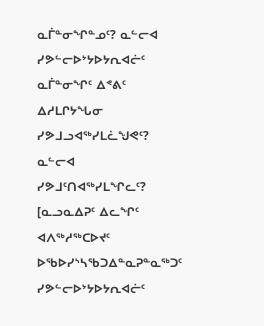ᓇᒦᓐᓂᖏᓐᓄᑦ? ᓇᓪᓕᐊ ᓯᕗᓪᓕᐅᔾᔭᐅᔭᕆᐊᓖᑦ ᓇᒦᓐᓂᖏᑦ ᐃᕝᕕᑦ ᐃᓱᒪᒋᔭᖓᓂ ᓯᕗᒧᓗᐊᖅᓯᒪᓛᖑᕙᑦ? ᓇᓪᓕᐊ ᓯᕗᒧᑦᑎᐊᖅᓯᒪᖏᓚᑦ? [ᓇᓗᓇᐃᕈᑦ ᐃᓚᖏᑦ ᐊᐱᖅᓱᖅᑕᐅᔪᑦ ᐅᖃᐅᓯᔅᓴᖃᑐᐃᓐᓇᕈᓐᓇᖅᑐᑦ ᓯᕗᓪᓕᐅᔾᔭᐅᔭᕆᐊᓖᑦ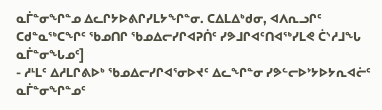ᓇᒦᓐᓂᖏᓐᓄ ᐃᓚᒋᔭᐅᕕᒋᓯᒪᔭᖏᓐᓂ. ᑕᐃᒪᐃᒃᑯᓂ, ᐊᐱᕆᓗᒋᑦ ᑕᑯᓐᓇᖅᑕᖏᑦ ᖃᓄᑎᒋ ᖃᓄᐃᓕᓯᒋᐊᕈᑏᑦ ᓯᕗᒧᒋᐊᑦᑎᐊᖅᓯᒪᕙ ᑖᔅᓱᒧᖓ ᓇᒦᓐᓂᖓᓄᑦ]
- ᓱᒻᒪᑦ ᐃᓱᒪᒋᕕᐅᒃ ᖃᓄᐃᓕᓯᒋᐊᕐᓂᐅᔪᑦ ᐃᓚᖏᓐᓂ ᓯᕗᓪᓕᐅᔾᔭᐅᔭᕆᐊᓖᑦ ᓇᒦᓐᓂᖏᓐᓄᑦ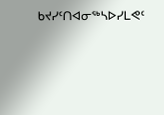ᑲᔪᓯᑦᑎᐊᓂᖅᓴᐅᓯᒪᕙᑦ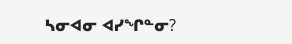ᓴᓂᐊᓂ ᐊᓯᖏᓐᓂ?